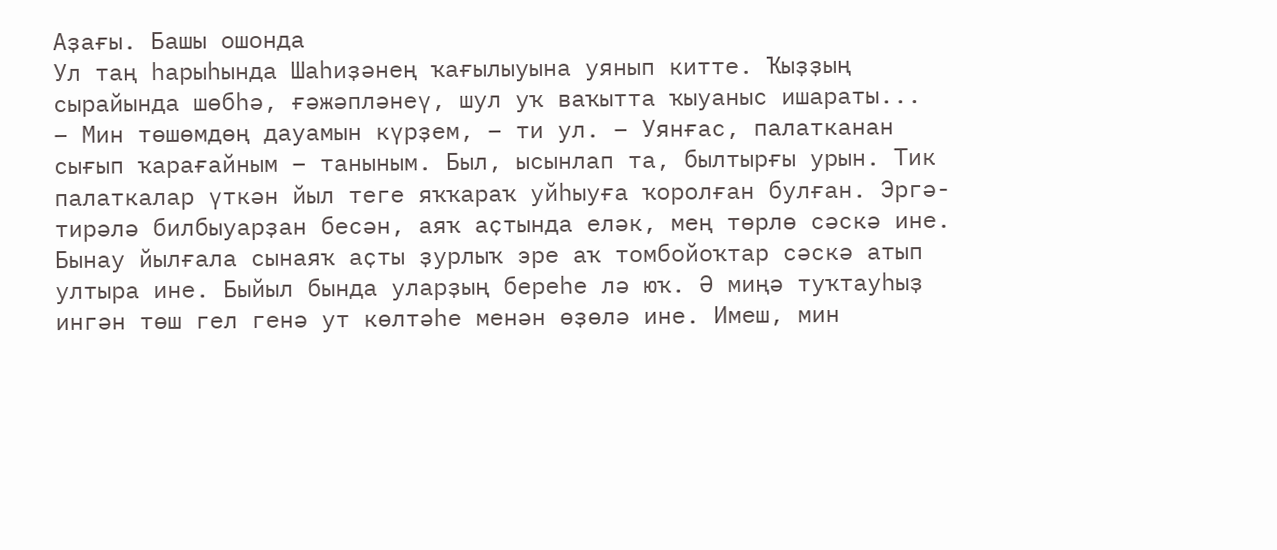Аҙағы. Башы ошонда
Ул таң һарыһында Шаһиҙәнең ҡағылыуына уянып китте. Ҡыҙҙың сырайында шөбһә, ғәжәпләнеү, шул уҡ ваҡытта ҡыуаныс ишараты...
– Мин төшөмдөң дауамын күрҙем, – ти ул. – Уянғас, палатканан сығып ҡарағайным – таныным. Был, ысынлап та, былтырғы урын. Тик палаткалар үткән йыл теге яҡҡараҡ уйһыуға ҡоролған булған. Эргә-тирәлә билбыуарҙан бесән, аяҡ аҫтында еләк, мең төрлө сәскә ине. Бынау йылғала сынаяҡ аҫты ҙурлыҡ эре аҡ томбойоҡтар сәскә атып ултыра ине. Быйыл бында уларҙың береһе лә юҡ. Ә миңә туҡтауһыҙ ингән төш гел генә ут көлтәһе менән өҙөлә ине. Имеш, мин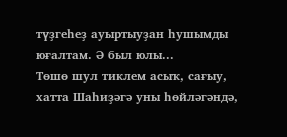түҙгеһеҙ ауыртыуҙан һушымды юғалтам. Ә был юлы...
Төшө шул тиклем асыҡ, сағыу, хатта Шаһиҙәгә уны һөйләгәндә,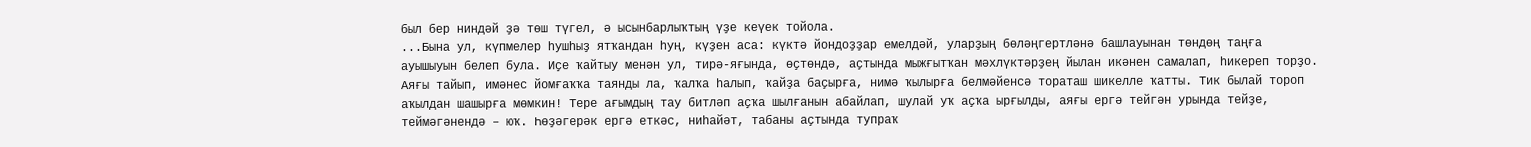был бер ниндәй ҙә төш түгел, ә ысынбарлыҡтың үҙе кеүек тойола.
...Бына ул, күпмелер һушһыҙ ятҡандан һуң, күҙен аса: күктә йондоҙҙар емелдәй, уларҙың бөләңгертләнә башлауынан төндөң таңға ауышыуын белеп була. Иҫе ҡайтыу менән ул, тирә-яғында, өҫтөндә, аҫтында мыжғытҡан мәхлүктәрҙең йылан икәнен самалап, һикереп торҙо. Аяғы тайып, имәнес йомғаҡҡа таянды ла, ҡалҡа һалып, ҡайҙа баҫырға, нимә ҡылырға белмәйенсә тораташ шикелле ҡатты. Тик былай тороп аҡылдан шашырға мөмкин! Тере ағымдың тау битләп аҫҡа шылғанын абайлап, шулай уҡ аҫҡа ырғылды, аяғы ергә тейгән урында тейҙе, теймәгәнендә – юҡ. Һөҙәгерәк ергә еткәс, ниһайәт, табаны аҫтында тупраҡ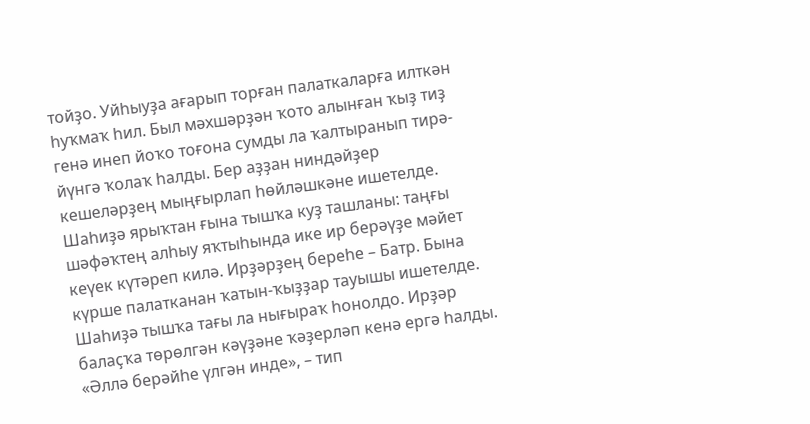тойҙо. Уйһыуҙа ағарып торған палаткаларға илткән һуҡмаҡ һил. Был мәхшәрҙән ҡото алынған ҡыҙ тиҙ генә инеп йоҡо тоғона сумды ла ҡалтыранып тирә-йүнгә ҡолаҡ һалды. Бер аҙҙан ниндәйҙер кешеләрҙең мыңғырлап һөйләшкәне ишетелде. Шаһиҙә ярыҡтан ғына тышҡа куҙ ташланы: таңғы шәфәҡтең алһыу яҡтыһында ике ир берәүҙе мәйет кеүек күтәреп килә. Ирҙәрҙең береһе – Батр. Бына күрше палатканан ҡатын-ҡыҙҙар тауышы ишетелде. Шаһиҙә тышҡа тағы ла нығыраҡ һонолдо. Ирҙәр балаҫҡа төрөлгән кәүҙәне ҡәҙерләп кенә ергә һалды.
«Әллә берәйһе үлгән инде», – тип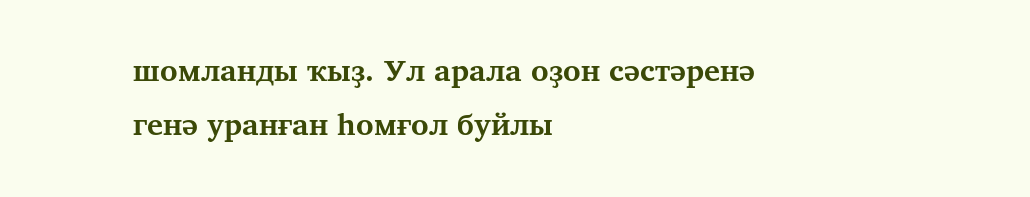шомланды ҡыҙ. Ул арала оҙон сәстәренә генә уранған һомғол буйлы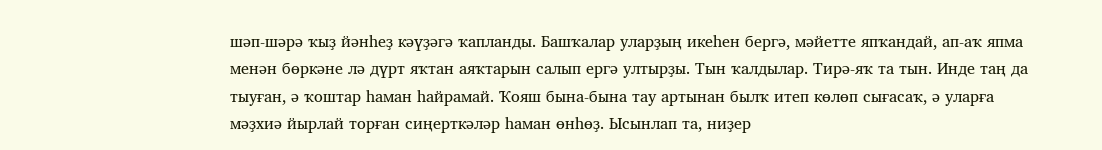шәп-шәрә ҡыҙ йәнһеҙ кәүҙәгә ҡапланды. Башҡалар уларҙың икеһен бергә, мәйетте япҡандай, ап-аҡ япма менән бөркәне лә дүрт яҡтан аяҡтарын салып ергә ултырҙы. Тын ҡалдылар. Тирә-яҡ та тын. Инде таң да тыуған, ә ҡоштар һаман һайрамай. Ҡояш бына-бына тау артынан былҡ итеп көлөп сығасаҡ, ә уларға мәҙхиә йырлай торған сиңерткәләр һаман өнһөҙ. Ысынлап та, ниҙер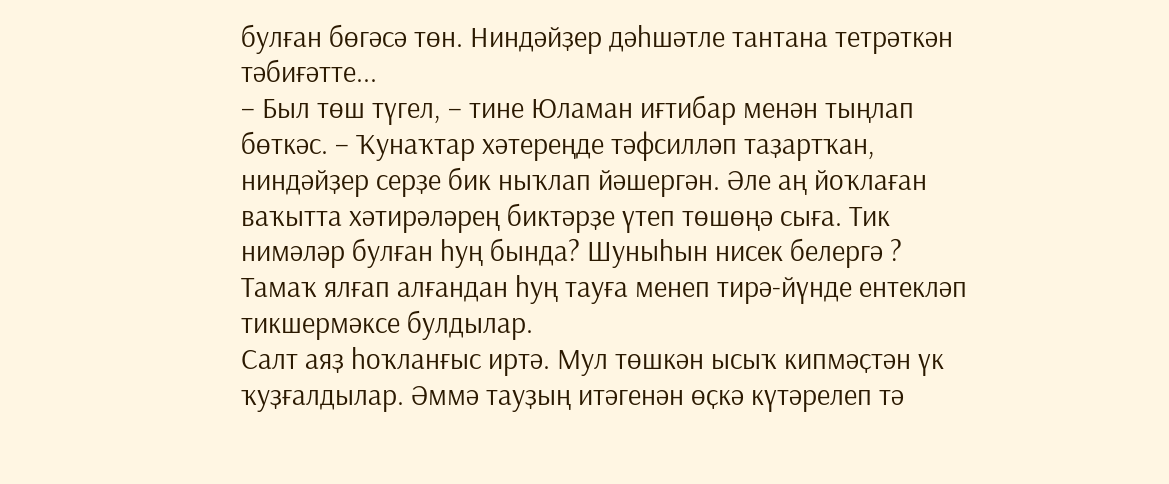булған бөгәсә төн. Ниндәйҙер дәһшәтле тантана тетрәткән тәбиғәтте...
– Был төш түгел, – тине Юламан иғтибар менән тыңлап бөткәс. – Ҡунаҡтар хәтереңде тәфсилләп таҙартҡан, ниндәйҙер серҙе бик ныҡлап йәшергән. Әле аң йоҡлаған ваҡытта хәтирәләрең биктәрҙе үтеп төшөңә сыға. Тик нимәләр булған һуң бында? Шуныһын нисек белергә ?
Тамаҡ ялғап алғандан һуң тауға менеп тирә-йүнде ентекләп тикшермәксе булдылар.
Салт аяҙ һоҡланғыс иртә. Мул төшкән ысыҡ кипмәҫтән үк ҡуҙғалдылар. Әммә тауҙың итәгенән өҫкә күтәрелеп тә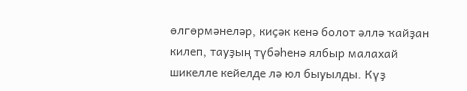өлгөрмәнеләр, киҫәк кенә болот әллә ҡайҙан килеп, тауҙың түбәһенә ялбыр малахай шикелле кейелде лә юл быуылды. Күҙ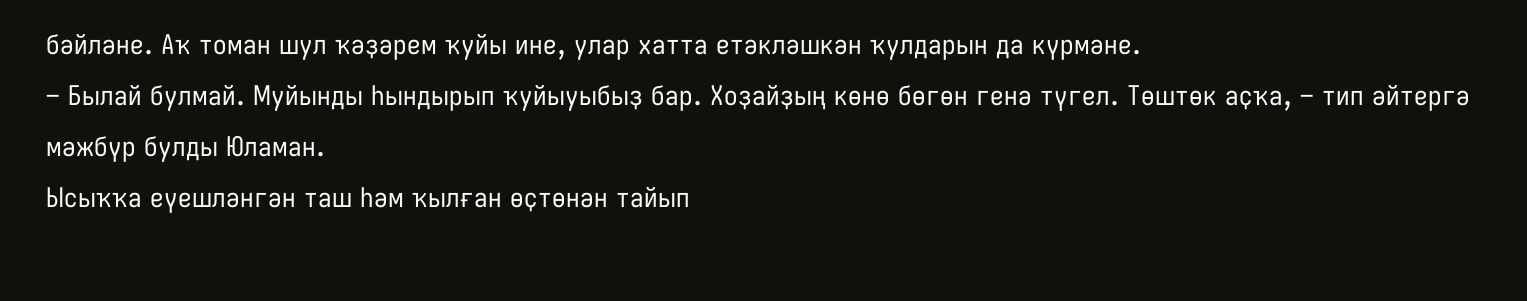бәйләне. Аҡ томан шул ҡәҙәрем ҡуйы ине, улар хатта етәкләшкән ҡулдарын да күрмәне.
– Былай булмай. Муйынды һындырып ҡуйыуыбыҙ бар. Хоҙайҙың көнө бөгөн генә түгел. Төштөк аҫҡа, – тип әйтергә мәжбүр булды Юламан.
Ысыҡҡа еүешләнгән таш һәм ҡылған өҫтөнән тайып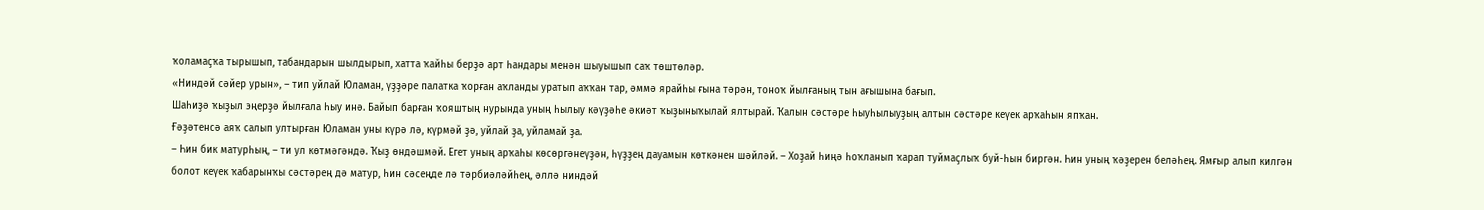ҡоламаҫҡа тырышып, табандарын шылдырып, хатта ҡайһы берҙә арт һандары менән шыуышып саҡ төштөләр.
«Ниндәй сәйер урын», – тип уйлай Юламан, үҙҙәре палатка ҡорған аҡланды уратып аҡҡан тар, әммә ярайһы ғына тәрән, тоноҡ йылғаның тын ағышына бағып.
Шаһиҙә ҡыҙыл эңерҙә йылғала һыу инә. Байып барған ҡояштың нурында уның һылыу кәүҙәһе әкиәт ҡыҙыныҡылай ялтырай. Ҡалын сәстәре һыуһылыуҙың алтын сәстәре кеүек арҡаһын япҡан.
Ғәҙәтенсә аяҡ салып ултырған Юламан уны күрә лә, күрмәй ҙә, уйлай ҙа, уйламай ҙа.
– Һин бик матурһың, – ти ул көтмәгәндә. Ҡыҙ өндәшмәй. Егет уның арҡаһы көсөргәнеүҙән, һүҙҙең дауамын көткәнен шәйләй. – Хоҙай һиңә һоҡланып ҡарап туймаҫлыҡ буй-һын биргән. Һин уның ҡәҙерен беләһең. Ямғыр алып килгән болот кеүек ҡабарынҡы сәстәрең дә матур, һин сәсеңде лә тәрбиәләйһең, әллә ниндәй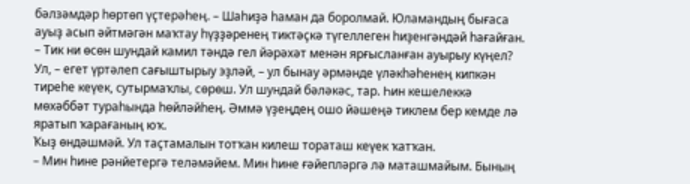бәлзәмдәр һөртөп үҫтерәһең. – Шаһиҙә һаман да боролмай. Юламандың бығаса ауыҙ асып әйтмәгән маҡтау һүҙҙәренең тиктәҫкә түгеллеген һиҙенгәндәй һағайған. – Тик ни өсөн шундай камил тәндә гел йәрәхәт менән ярғысланған ауырыу күңел? Ул, – егет үртәлеп сағыштырыу эҙләй, – ул бынау әрмәнде үләкһәһенең кипкән тиреһе кеүек, сутырмаҡлы, сөрөш. Ул шундай бәләкәс, тар. Һин кешелеккә мөхәббәт тураһында һөйләйһең. Әммә үҙеңдең ошо йәшеңә тиклем бер кемде лә яратып ҡарағаның юҡ.
Ҡыҙ өндәшмәй. Ул таҫтамалын тотҡан килеш тораташ кеүек ҡатҡан.
– Мин һине рәнйетергә теләмәйем. Мин һине ғәйепләргә лә маташмайым. Бының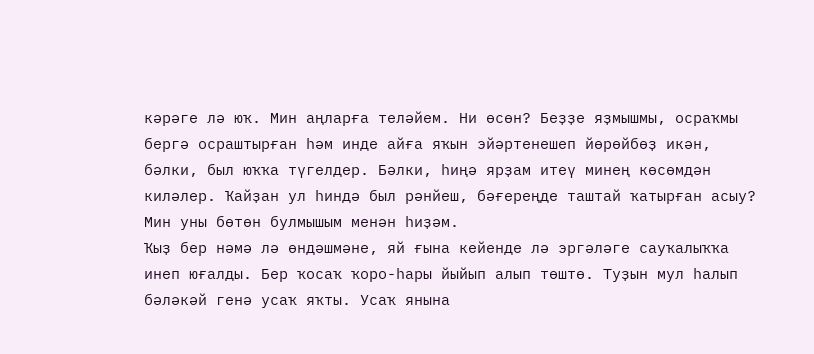кәрәге лә юҡ. Мин аңларға теләйем. Ни өсөн? Беҙҙе яҙмышмы, осраҡмы бергә осраштырған һәм инде айға яҡын эйәртенешеп йөрөйбөҙ икән, бәлки, был юҡҡа түгелдер. Бәлки, һиңә ярҙам итеү минең көсөмдән киләлер. Ҡайҙан ул һиндә был рәнйеш, бәғереңде таштай ҡатырған асыу? Мин уны бөтөн булмышым менән һиҙәм.
Ҡыҙ бер нәмә лә өндәшмәне, яй ғына кейенде лә эргәләге сауҡалыҡҡа инеп юғалды. Бер ҡосаҡ ҡоро-һары йыйып алып төштө. Туҙын мул һалып бәләкәй генә усаҡ яҡты. Усаҡ янына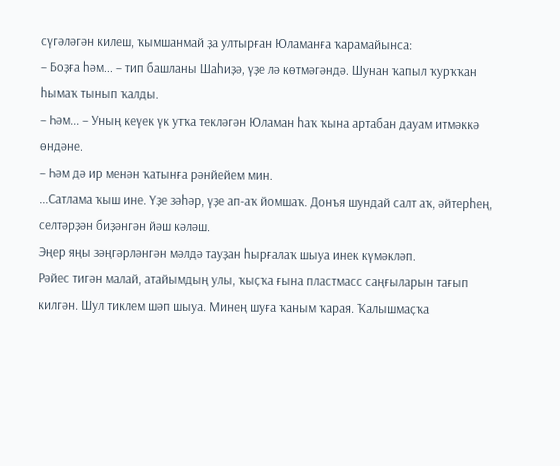сүгәләгән килеш, ҡымшанмай ҙа ултырған Юламанға ҡарамайынса:
– Боҙға һәм... – тип башланы Шаһиҙә, үҙе лә көтмәгәндә. Шунан ҡапыл ҡурҡҡан һымаҡ тынып ҡалды.
– Һәм... – Уның кеүек үк утҡа текләгән Юламан һаҡ ҡына артабан дауам итмәккә өндәне.
– Һәм дә ир менән ҡатынға рәнйейем мин.
...Сатлама ҡыш ине. Үҙе зәһәр, үҙе ап-аҡ йомшаҡ. Донъя шундай салт аҡ, әйтерһең, селтәрҙән биҙәнгән йәш кәләш.
Эңер яңы зәңгәрләнгән мәлдә тауҙан һырғалаҡ шыуа инек күмәкләп.
Рәйес тигән малай, атайымдың улы, ҡыҫҡа ғына пластмасс саңғыларын тағып килгән. Шул тиклем шәп шыуа. Минең шуға ҡаным ҡарая. Ҡалышмаҫҡа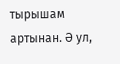тырышам артынан. Ә ул,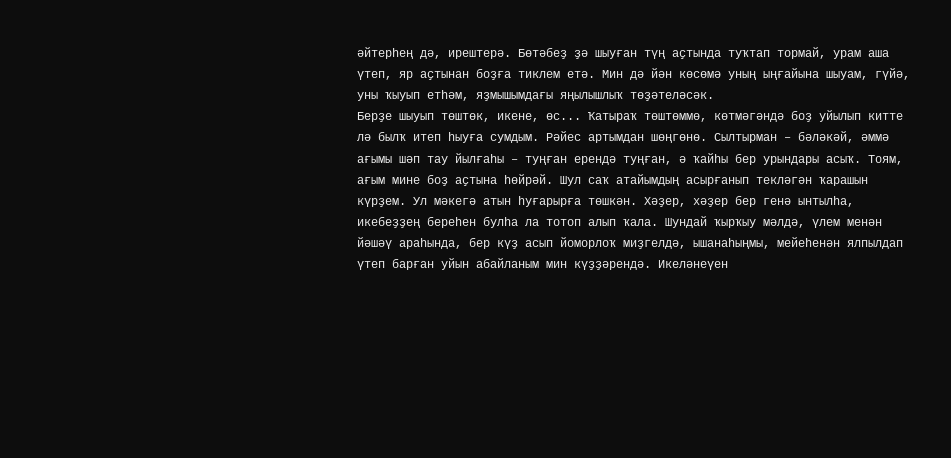әйтерһең дә, ирештерә. Бөтәбеҙ ҙә шыуған түң аҫтында туҡтап тормай, урам аша үтеп, яр аҫтынан боҙға тиклем етә. Мин дә йән көсөмә уның ыңғайына шыуам, гүйә, уны ҡыуып етһәм, яҙмышымдағы яңылышлыҡ төҙәтеләсәк.
Берҙе шыуып төштөк, икене, өс... Ҡатыраҡ төштөммө, көтмәгәндә боҙ уйылып китте лә былҡ итеп һыуға сумдым. Рәйес артымдан шөңгөнө. Сылтырман – бәләкәй, әммә ағымы шәп тау йылғаһы – туңған ерендә туңған, ә ҡайһы бер урындары асыҡ. Тоям, ағым мине боҙ аҫтына һөйрәй. Шул саҡ атайымдың асырғанып текләгән ҡарашын күрҙем. Ул мәкегә атын һуғарырға төшкән. Хәҙер, хәҙер бер генә ынтылһа, икебеҙҙең береһен булһа ла тотоп алып ҡала. Шундай ҡырҡыу мәлдә, үлем менән йәшәү араһында, бер күҙ асып йоморлоҡ миҙгелдә, ышанаһыңмы, мейеһенән ялпылдап үтеп барған уйын абайланым мин күҙҙәрендә. Икеләнеүен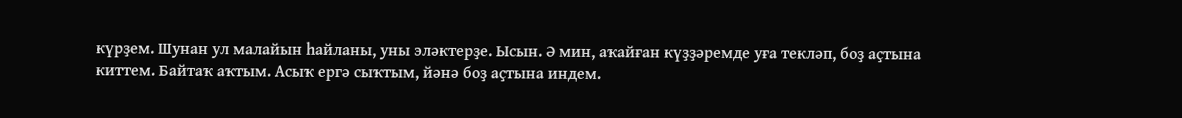күрҙем. Шунан ул малайын һайланы, уны эләктерҙе. Ысын. Ә мин, аҡайған күҙҙәремде уға текләп, боҙ аҫтына киттем. Байтаҡ аҡтым. Асыҡ ергә сыҡтым, йәнә боҙ аҫтына индем.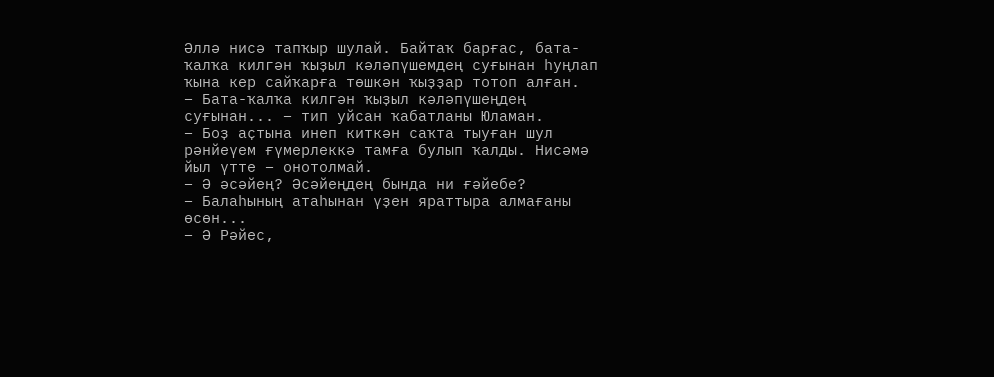Әллә нисә тапҡыр шулай. Байтаҡ барғас, бата-ҡалҡа килгән ҡыҙыл кәләпүшемдең суғынан һуңлап ҡына кер сайҡарға төшкән ҡыҙҙар тотоп алған.
– Бата-ҡалҡа килгән ҡыҙыл кәләпүшеңдең суғынан... – тип уйсан ҡабатланы Юламан.
– Боҙ аҫтына инеп киткән саҡта тыуған шул рәнйеүем ғүмерлеккә тамға булып ҡалды. Нисәмә йыл үтте – онотолмай.
– Ә әсәйең? Әсәйеңдең бында ни ғәйебе?
– Балаһының атаһынан үҙен яраттыра алмағаны өсөн...
– Ә Рәйес,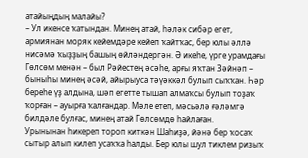атайыңдың малайы?
– Ул икенсе ҡатындан. Минең атай, һәләк сибәр егет, армиянан моряк кейемдәре кейеп ҡайтҡас, бер юлы әллә нисәмә ҡыҙҙың башың өйләндергән. Ә икеһе, үрге урамдағы Гөлсөм менән – был Рәйестең әсәһе, арғы яҡтан Зәйнәп – быныһы минең әсәй, айырыуса тәүәккәл булып сыҡҡан. Һәр береһе үҙ алдына, шәп егетте тышап алмаҡсы булып тоҙаҡ ҡорған – ауырға ҡалғандар. Мәле етеп, мәсьәлә ғәләмгә билдәле булғас, минең атай Гөлсөмдө һайлаған.
Урынынан һикереп тороп киткән Шаһиҙә, йәнә бер ҡосаҡ сытыр алып килеп усаҡҡа һалды. Бер юлы шул тиклем ризыҡ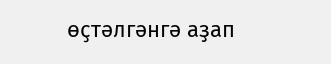өҫтәлгәнгә аҙап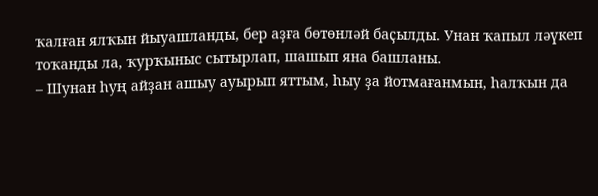ҡалған ялҡын йыуашланды, бер аҙға бөтөнләй баҫылды. Унан ҡапыл ләүкеп тоҡанды ла, ҡурҡыныс сытырлап, шашып яна башланы.
– Шунан һуң айҙан ашыу ауырып яттым, һыу ҙа йотмағанмын, һалҡын да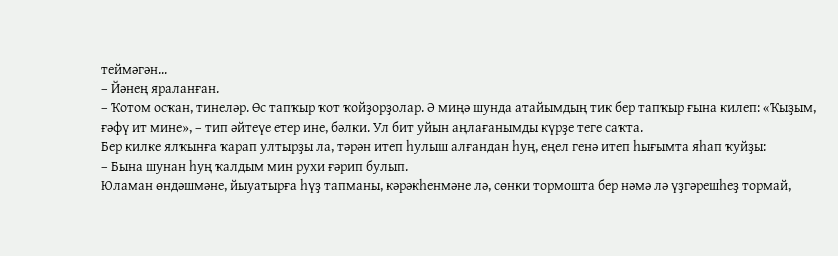теймәгән...
– Йәнең яраланған.
– Ҡотом осҡан, тинеләр. Өс тапҡыр ҡот ҡойҙорҙолар. Ә миңә шунда атайымдың тик бер тапҡыр ғына килеп: «Ҡыҙым, ғәфү ит мине», – тип әйтеүе етер ине, бәлки. Ул бит уйын аңлағанымды күрҙе теге саҡта.
Бер килке ялҡынға ҡарап ултырҙы ла, тәрән итеп һулыш алғандан һуң, еңел генә итеп һығымта яһап ҡуйҙы:
– Бына шунан һуң ҡалдым мин рухи ғәрип булып.
Юламан өндәшмәне, йыуатырға һүҙ тапманы, кәрәкһенмәне лә, сөнки тормошта бер нәмә лә үҙгәрешһеҙ тормай,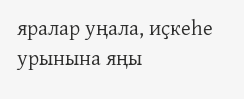яралар уңала, иҫкеһе урынына яңы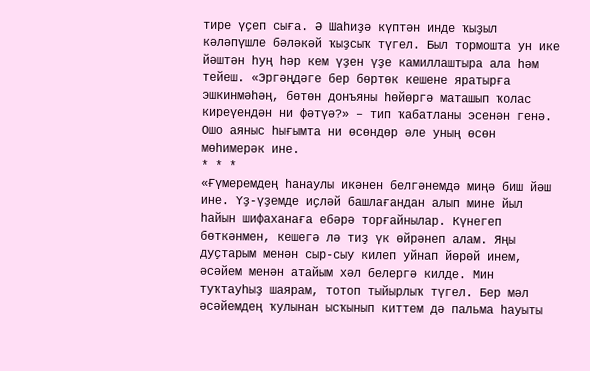тире үҫеп сыға. Ә Шаһиҙә күптән инде ҡыҙыл кәләпүшле бәләкәй ҡыҙсыҡ түгел. Был тормошта ун ике йәштән һуң һәр кем үҙен үҙе камиллаштыра ала һәм тейеш. «Эргәңдәге бер бөртөк кешене яратырға эшкинмәһәң, бөтөн донъяны һөйөргә маташып ҡолас киреүендән ни фәтүә?» – тип ҡабатланы эсенән генә. Ошо аяныс һығымта ни өсөндөр әле уның өсөн мөһимерәк ине.
* * *
«Ғүмеремдең һанаулы икәнен белгәнемдә миңә биш йәш ине. Үҙ-үҙемде иҫләй башлағандан алып мине йыл һайын шифаханаға ебәрә торғайнылар. Күнегеп бөткәнмен, кешегә лә тиҙ үк өйрәнеп алам. Яңы дуҫтарым менән сыр-сыу килеп уйнап йөрөй инем, әсәйем менән атайым хәл белергә килде. Мин туҡтауһыҙ шаярам, тотоп тыйырлыҡ түгел. Бер мәл әсәйемдең ҡулынан ысҡынып киттем дә пальма һауыты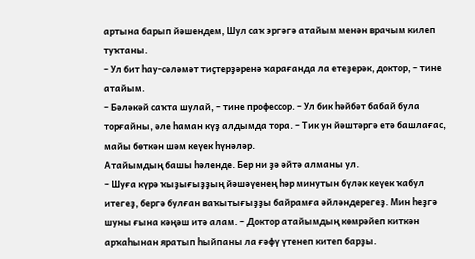артына барып йәшендем, Шул саҡ эргәгә атайым менән врачым килеп туҡтаны.
– Ул бит һау-сәләмәт тиҫтерҙәренә ҡарағанда ла етеҙерәк, доктор, – тине атайым.
– Бәләкәй саҡта шулай, – тине профессор. – Ул бик һәйбәт бабай була торғайны, әле һаман күҙ алдымда тора. – Тик ун йәштәргә етә башлағас, майы бөткән шәм кеүек һүнәләр.
Атайымдың башы һәленде. Бер ни ҙә әйтә алманы ул.
– Шуға күрә ҡыҙығыҙҙың йәшәүенең һәр минутын бүләк кеүек ҡабул итегеҙ, бергә булған ваҡытығыҙҙы байрамға әйләндерегеҙ. Мин һеҙгә шуны ғына кәңәш итә алам. – Доктор атайымдың көмрәйеп киткән арҡаһынан яратып һыйпаны ла ғәфү үтенеп китеп барҙы.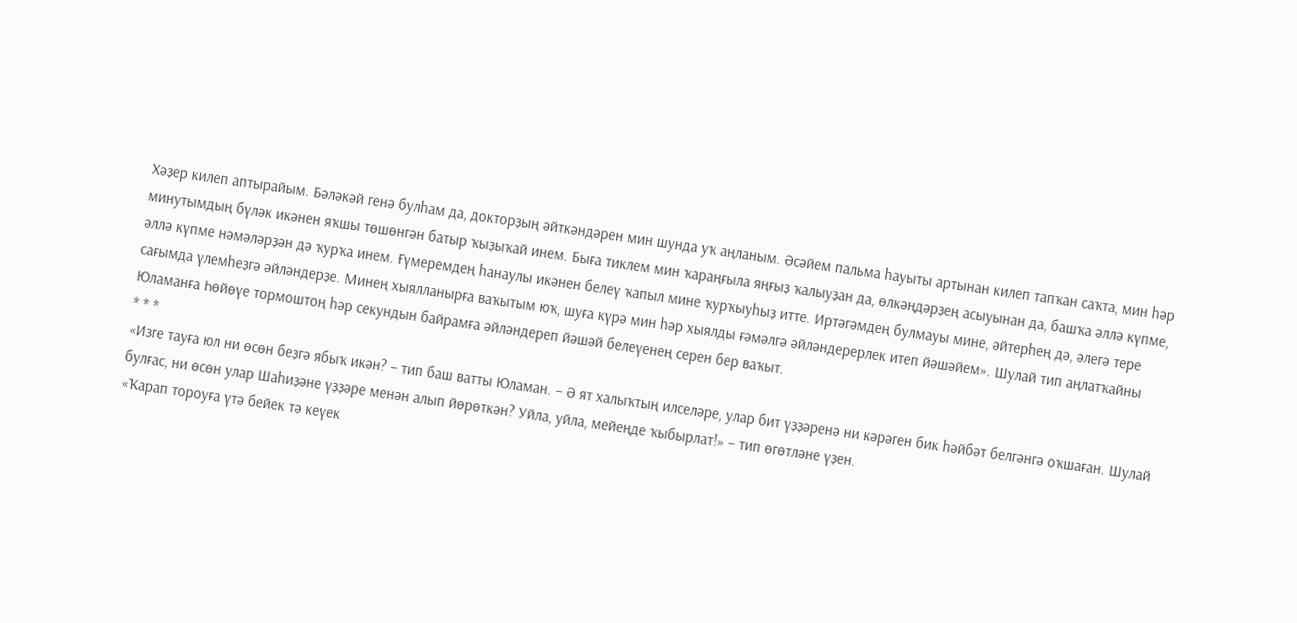Хәҙер килеп аптырайым. Бәләкәй генә булһам да, докторҙың әйткәндәрен мин шунда уҡ аңланым. Әсәйем пальма һауыты артынан килеп тапҡан саҡта, мин һәр минутымдың бүләк икәнен яҡшы төшөнгән батыр ҡыҙыҡай инем. Быға тиклем мин ҡараңғыла яңғыҙ ҡалыуҙан да, өлкәңдәрҙең асыуынан да, башҡа әллә күпме, әллә күпме нәмәләрҙән дә ҡурҡа инем. Ғүмеремдең һанаулы икәнен белеү ҡапыл мине ҡурҡыуһыҙ итте. Иртәгәмдең булмауы мине, әйтерһең дә, әлегә тере сағымда үлемһеҙгә әйләндерҙе. Минең хыялланырға ваҡытым юҡ, шуға күрә мин һәр хыялды ғәмәлгә әйләндерерлек итеп йәшәйем». Шулай тип аңлатҡайны Юламанға Һөйөүе тормоштоң һәр секундын байрамға әйләндереп йәшәй белеүенең серен бер ваҡыт.
* * *
«Изге тауға юл ни өсөн беҙгә ябыҡ икән? – тип баш ватты Юламан. – Ә ят халыҡтың илселәре, улар бит үҙҙәренә ни кәрәген бик һәйбәт белгәнгә оҡшаған. Шулай булғас, ни өсөн улар Шаһиҙәне үҙҙәре менән алып йөрөткән? Уйла, уйла, мейеңде ҡыбырлат!» – тип өгөтләне үҙен.
«Ҡарап тороуға үтә бейек тә кеүек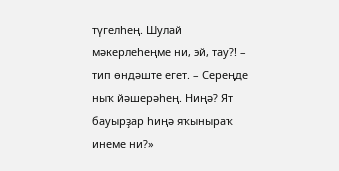түгелһең. Шулай мәкерлеһеңме ни, эй, тау?! – тип өндәште егет. – Сереңде ныҡ йәшерәһең. Ниңә? Ят бауырҙар һиңә яҡыныраҡ инеме ни?»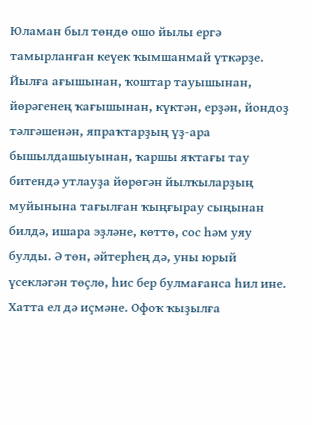Юламан был төндө ошо йылы ергә тамырланған кеүек ҡымшанмай үткәрҙе. Йылға ағышынан, ҡоштар тауышынан, йөрәгенең ҡағышынан, күктән, ерҙән, йондоҙ тәлгәшенән, япраҡтарҙың үҙ-ара бышылдашыуынан, ҡаршы яҡтағы тау битендә утлауҙа йөрөгән йылҡыларҙың муйынына тағылған ҡыңғырау сыңынан билдә, ишара эҙләне, көттө, сос һәм уяу булды. Ә төн, әйтерһең дә, уны юрый үсекләгән төҫлө, һис бер булмағанса һил ине. Хатта ел дә иҫмәне. Офоҡ ҡыҙылға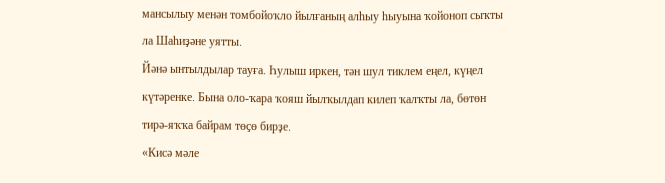мансылыу менән томбойоҡло йылғаның алһыу һыуына ҡойоноп сыҡты ла Шаһиҙәне уятты.
Йәнә ынтылдылар тауға. Һулыш иркен, тән шул тиклем еңел, күңел күтәренке. Бына оло-ҡара ҡояш йылҡылдап килеп ҡалҡты ла, бөтөн тирә-яҡҡа байрам төҫө бирҙе.
«Кисә мәле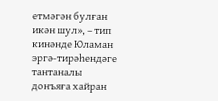етмәгән булған икән шул», – тип кинәнде Юламан эргә-тирәһендәге тантаналы донъяға хайран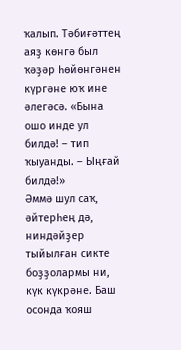ҡалып. Тәбиғәттең аяҙ көнгә был ҡәҙәр һөйөнгәнен күргәне юҡ ине әлегәсә. «Бына ошо инде ул билдә! – тип ҡыуанды. – Ыңғай билдә!»
Әммә шул саҡ, әйтерһең дә, ниндәйҙер тыйылған сикте боҙҙолармы ни, күк күкрәне. Баш осонда ҡояш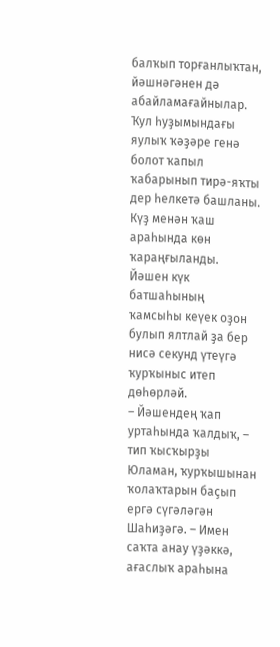балҡып торғанлыҡтан, йәшнәгәнен дә абайламағайнылар. Ҡул һуҙымындағы яулыҡ ҡәҙәре генә болот ҡапыл ҡабарынып тирә-яҡты дер һелкетә башланы. Күҙ менән ҡаш араһында көн ҡараңғыланды. Йәшен күк батшаһының ҡамсыһы кеүек оҙон булып ялтлай ҙа бер нисә секунд үтеүгә ҡурҡыныс итеп дөһөрләй.
– Йәшендең ҡап уртаһында ҡалдыҡ, – тип ҡысҡырҙы Юламан, ҡурҡышынан ҡолаҡтарын баҫып ергә сүгәләгән Шаһиҙәгә. – Имен саҡта анау үҙәккә, ағаслыҡ араһына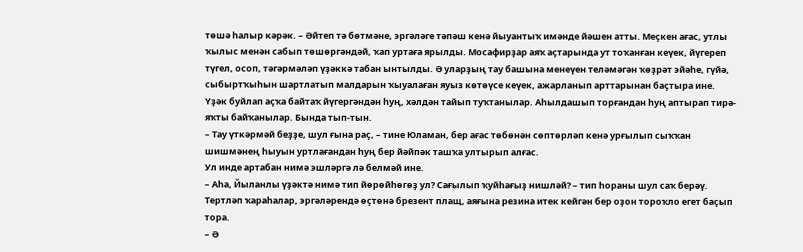төшә һалыр кәрәк. – Әйтеп тә бөтмәне, эргәләге тәпәш кенә йыуантыҡ имәнде йәшен атты. Меҫкен ағас, утлы ҡылыс менән сабып төшөргәндәй, ҡап уртаға ярылды. Мосафирҙар аяҡ аҫтарында ут тоҡанған кеүек, йүгереп түгел, осоп, тәгәрмәләп үҙәккә табан ынтылды. Ә уларҙың тау башына менеүен теләмәгән ҡөҙрәт эйәһе, гүйә, сыбыртҡыһын шартлатып малдарын ҡыуалаған яуыз көтөүсе кеүек, ажарланып арттарынан баҫтыра ине.
Үҙәк буйлап аҫҡа байтаҡ йүгергәндән һуң, хәлдән тайып туҡтанылар. Аһылдашып торғандан һуң аптырап тирә-яҡты байҡанылар. Бында тып-тын.
– Тау үткәрмәй беҙҙе, шул ғына раҫ, – тине Юламан, бер ағас төбөнән сөптөрләп кенә урғылып сыҡҡан шишмәнең һыуын уртлағандан һуң бер йәйпәк ташҡа ултырып алғас.
Ул инде артабан нимә эшләргә лә белмәй ине.
– Аһа, Йыланлы үҙәктә нимә тип йөрөйһөгөҙ ул? Сағылып ҡуйһағыҙ нишләй? – тип һораны шул саҡ берәү. Тертләп ҡараһалар, эргәләрендә өҫтөнә брезент плащ, аяғына резина итек кейгән бер оҙон тороҡло егет баҫып тора.
– Ә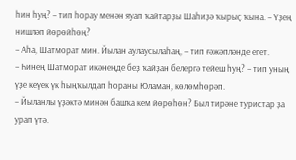һин һуң? – тип һорау менән яуап ҡайтарҙы Шаһиҙә ҡырыҫ ҡына. – Үҙең нишләп йөрөйһөң?
– Аһа, Шатморат мин. Йылан аулаусылаһаң, – тип ғәжәпләнде егет.
– Һинең Шатморат икәнеңде беҙ ҡайҙан белергә тейеш һуң? – тип уның үҙе кеүек үк һыңҡылдап һораны Юламан, көлөмһөрәп.
– Йыланлы үҙәктә минән башҡа кем йөрөһөн? Был тирәне туристар ҙа урап үтә.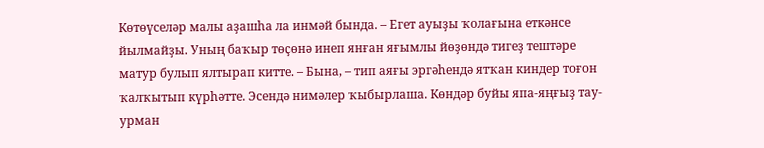Көтөүселәр малы аҙашһа ла инмәй бында. – Егет ауыҙы ҡолағына еткәнсе йылмайҙы. Уның баҡыр төҫөнә инеп янған яғымлы йөҙөндә тигеҙ тештәре матур булып ялтырап китте. – Бына, – тип аяғы эргәһендә ятҡан киндер тоғон ҡалҡытып күрһәтте. Эсендә нимәлер ҡыбырлаша. Көндәр буйы япа-яңғыҙ тау-урман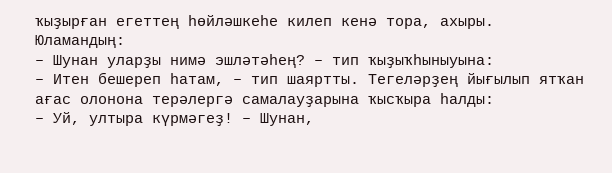ҡыҙырған егеттең һөйләшкеһе килеп кенә тора, ахыры.
Юламандың:
– Шунан уларҙы нимә эшләтәһең? – тип ҡыҙыҡһыныуына:
– Итен бешереп һатам, – тип шаяртты. Тегеләрҙең йығылып ятҡан ағас олонона терәлергә самалауҙарына ҡысҡыра һалды:
– Уй, ултыра күрмәгеҙ! – Шунан,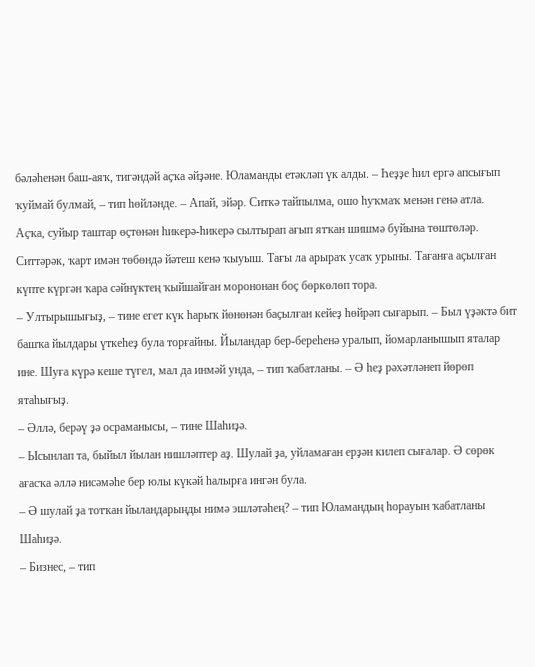бәләһенән баш-аяҡ, тигәндәй аҫҡа әйҙәне. Юламанды етәкләп үк алды. – Һеҙҙе һил ергә апсығып ҡуймай булмай, – тип һөйләнде. – Апай, эйәр. Ситкә тайпылма, ошо һуҡмаҡ менән генә атла.
Аҫҡа, суйыр таштар өҫтөнән һикерә-һикерә сылтырап ағып ятҡан шишмә буйына төштөләр. Ситтәрәк, ҡарт имән төбөндә йәтеш кенә ҡыуыш. Тағы ла арыраҡ усаҡ урыны. Тағанға аҫылған күпте күргән ҡара сәйнүктең ҡыйшайған морононан боҫ бөркөлөп тора.
– Ултырышығыҙ, – тине егет күк һарыҡ йөнөнән баҫылған кейеҙ һөйрәп сығарып. – Был үҙәктә бит башҡа йылдары үткеһеҙ була торғайны. Йыландар бер-береһенә уралып, йомарланышып яталар ине. Шуға күрә кеше түгел, мал да инмәй унда, – тип ҡабатланы. – Ә һеҙ рәхәтләнеп йөрөп ятаһығыҙ.
– Әллә, берәү ҙә осраманысы, – тине Шаһиҙә.
– Ысынлап та, быйыл йылан нишләптер аҙ. Шулай ҙа, уйламаған ерҙән килеп сығалар. Ә сөрөк ағасҡа әллә нисәмәһе бер юлы күкәй һалырға ингән була.
– Ә шулай ҙа тотҡан йыландарыңды нимә эшләтәһең? – тип Юламандың һорауын ҡабатланы Шаһиҙә.
– Бизнес, – тип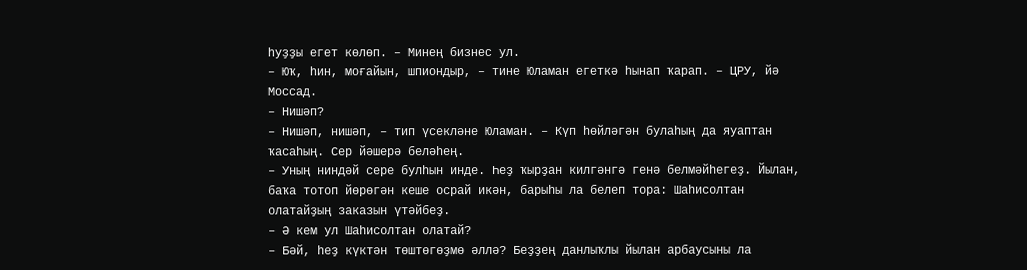һуҙҙы егет көлөп. – Минең бизнес ул.
– Юҡ, һин, моғайын, шпиондыр, – тине Юламан егеткә һынап ҡарап. – ЦРУ, йә Моссад.
– Нишәп?
– Нишәп, нишәп, – тип үсекләне Юламан. – Күп һөйләгән булаһың да яуаптан ҡасаһың. Сер йәшерә беләһең.
– Уның ниндәй сере булһын инде. Һеҙ ҡырҙан килгәнгә генә белмәйһегеҙ. Йылан, баҡа тотоп йөрөгән кеше осрай икән, барыһы ла белеп тора: Шаһисолтан олатайҙың заказын үтәйбеҙ.
– Ә кем ул Шаһисолтан олатай?
– Бәй, һеҙ күктән төштөгөҙмө әллә? Беҙҙең данлыҡлы йылан арбаусыны ла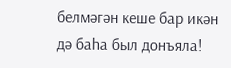белмәгән кеше бар икән дә баһа был донъяла!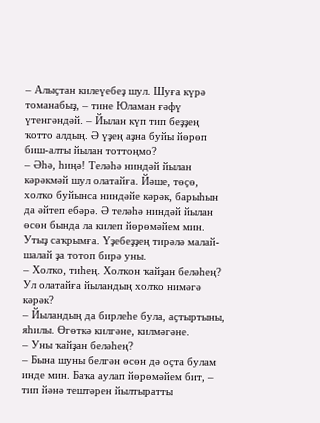– Алыҫтан килеүебеҙ шул. Шуға күрә томанабыҙ, – тине Юламан ғәфү үтенгәндәй. – Йылан күп тип беҙҙең ҡотто алдың. Ә үҙең аҙна буйы йөрөп биш-алты йылан тоттоңмо?
– Әһә, һиңә! Теләһә ниндәй йылан кәрәкмәй шул олатайға. Йәше, төҫө, холҡо буйынса ниндәйе кәрәк, барыһын да әйтеп ебәрә. Ә теләһә ниндәй йылан өсөн бында ла килеп йөрөмәйем мин. Утыҙ саҡрымға. Үҙебеҙҙең тирәлә малай-шалай ҙа тотоп бирә уны.
– Холҡо, тиһең. Холҡон ҡайҙан беләһең? Ул олатайға йыландың холҡо нимәгә кәрәк?
– Йыландың да бирлеһе була, аҫтыртыны, яһилы. Өгөткә килгәне, килмәгәне.
– Уны ҡайҙан беләһең?
– Бына шуны белгән өсөн дә оҫта булам инде мин. Баҡа аулап йөрөмәйем бит, – тип йәнә тештәрен йылтыратты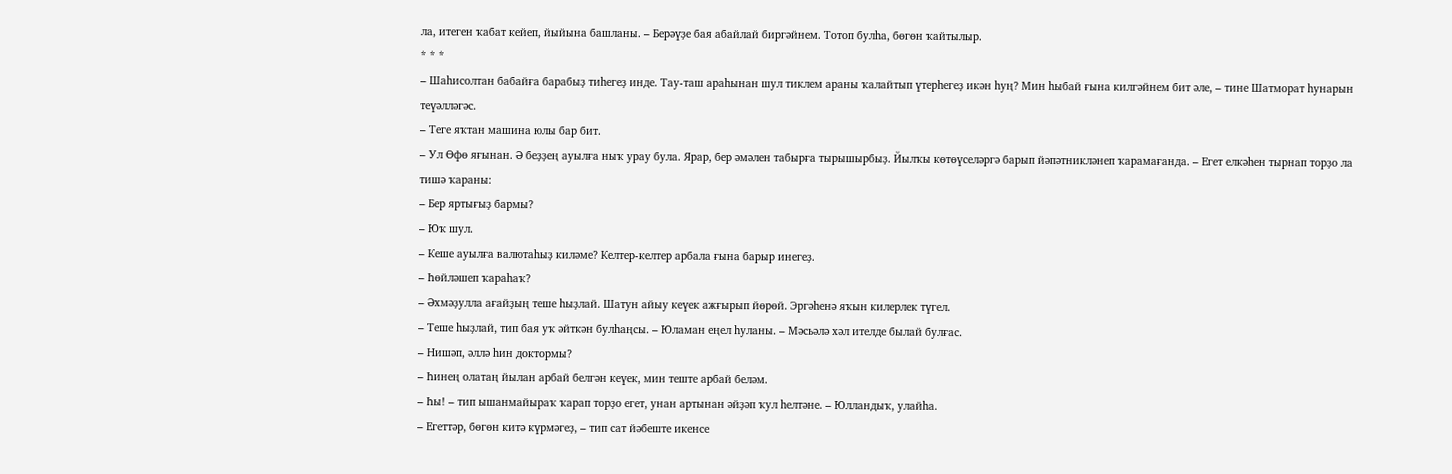ла, итеген ҡабат кейеп, йыйына башланы. – Берәүҙе бая абайлай биргәйнем. Тотоп булһа, бөгөн ҡайтылыр.
* * *
– Шаһисолтан бабайға барабыҙ тиһегеҙ инде. Тау-таш араһынан шул тиклем араны ҡалайтып үтерһегеҙ икән һуң? Мин һыбай ғына килгәйнем бит әле, – тине Шатморат һунарын теүәлләгәс.
– Теге яҡтан машина юлы бар бит.
– Ул Өфө яғынан. Ә беҙҙең ауылға ныҡ урау була. Ярар, бер әмәлен табырға тырышырбыҙ. Йылҡы көтөүселәргә барып йәпәтникләнеп ҡарамағанда. – Егет елкәһен тырнап торҙо ла тишә ҡараны:
– Бер яртығыҙ бармы?
– Юҡ шул.
– Кеше ауылға валютаһыҙ киләме? Келтер-келтер арбала ғына барыр инегеҙ.
– Һөйләшеп ҡараһаҡ?
– Әхмәҙулла ағайҙың теше һыҙлай. Шатун айыу кеүек ажғырып йөрөй. Эргәһенә яҡын килерлек түгел.
– Теше һыҙлай, тип бая уҡ әйткән булһаңсы. – Юламан еңел һуланы. – Мәсьәлә хәл ителде былай булғас.
– Нишәп, әллә һин доктормы?
– Һинең олатаң йылан арбай белгән кеүек, мин теште арбай беләм.
– Һы! – тип ышанмайыраҡ ҡарап торҙо егет, унан артынан әйҙәп ҡул һелтәне. – Юлландыҡ, улайһа.
– Егеттәр, бөгөн китә күрмәгеҙ, – тип сат йәбеште икенсе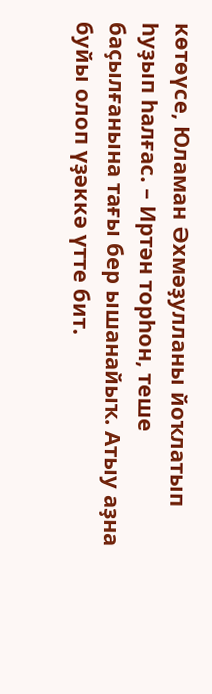көтөүсе, Юламан Әхмәҙулланы йоҡлатып һуҙып һалғас. – Иртән торһон, теше баҫылғанына тағы бер ышанайыҡ. Атыу аҙна буйы олоп үҙәккә үтте бит.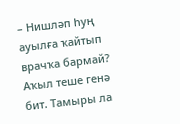– Нишләп һуң ауылға ҡайтып врачҡа бармай? Аҡыл теше генә бит. Тамыры ла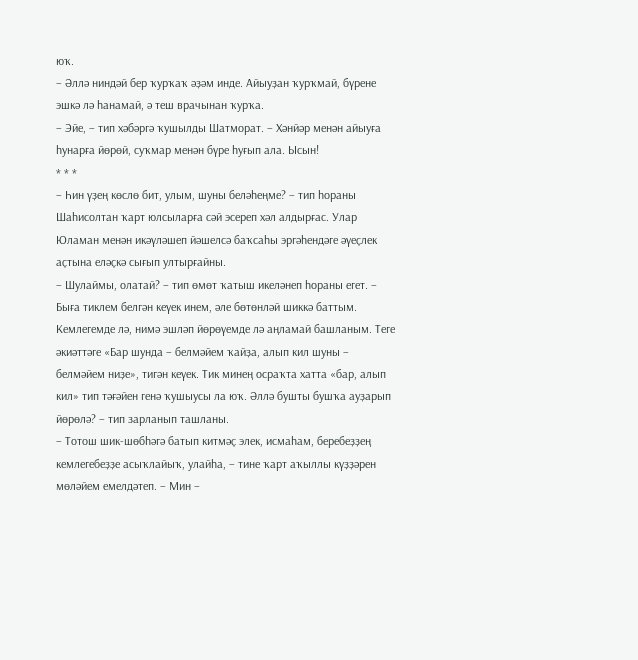юҡ.
– Әллә ниндәй бер ҡурҡаҡ әҙәм инде. Айыуҙан ҡурҡмай, бүрене эшкә лә һанамай, ә теш врачынан ҡурҡа.
– Эйе, – тип хәбәргә ҡушылды Шатморат. – Хәнйәр менән айыуға һунарға йөрөй, суҡмар менән бүре һуғып ала. Ысын!
* * *
– Һин үҙең көслө бит, улым, шуны беләһеңме? – тип һораны Шаһисолтан ҡарт юлсыларға сәй эсереп хәл алдырғас. Улар Юламан менән икәүләшеп йәшелсә баҡсаһы эргәһендәге әүеҫлек аҫтына еләҫкә сығып ултырғайны.
– Шулаймы, олатай? – тип өмөт ҡатыш икеләнеп һораны егет. – Быға тиклем белгән кеүек инем, әле бөтөнләй шиккә баттым. Кемлегемде лә, нимә эшләп йөрөүемде лә аңламай башланым. Теге әкиәттәге «Бар шунда – белмәйем ҡайҙа, алып кил шуны – белмәйем ниҙе», тигән кеүек. Тик минең осраҡта хатта «бар, алып кил» тип тәғәйен генә ҡушыусы ла юҡ. Әллә бушты бушҡа ауҙарып йөрөлә? – тип зарланып ташланы.
– Тотош шик-шөбһәгә батып китмәҫ элек, исмаһам, беребеҙҙең кемлегебеҙҙе асыҡлайыҡ, улайһа, – тине ҡарт аҡыллы күҙҙәрен мөләйем емелдәтеп. – Мин –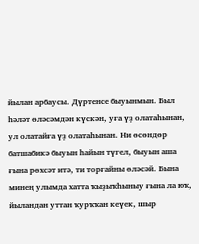йылан арбаусы. Дүртенсе быуынмын. Был һәләт өләсәмдән күскән, уға үҙ олатаһынан, ул олатайға үҙ олатаһынан. Ни өсөндөр батшабикә быуын һайын түгел, быуын аша ғына рөхсәт итә, ти торғайны өләсәй. Бына минең улымда хатта ҡыҙыҡһыныу ғына ла юҡ, йыландан уттан ҡурҡҡан кеүек, шыр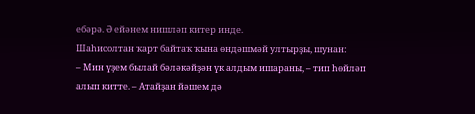ебәрә. Ә ейәнем нишләп китер инде.
Шаһисолтан ҡарт байтаҡ ҡына өндәшмәй ултырҙы, шунан:
– Мин үҙем былай бәләкәйҙән үк алдым ишараны, – тип һөйләп алып китте. – Атайҙан йәшем дә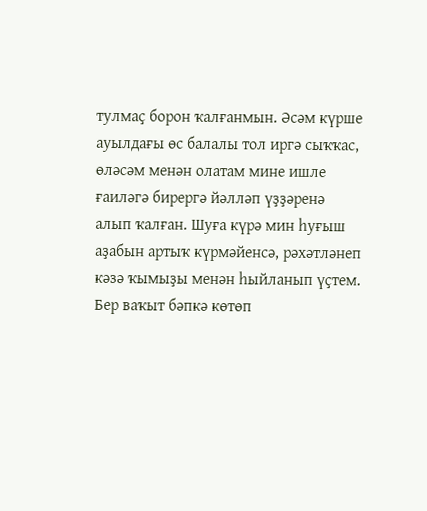тулмаҫ борон ҡалғанмын. Әсәм күрше ауылдағы өс балалы тол иргә сыҡҡас, өләсәм менән олатам мине ишле ғаиләгә бирергә йәлләп үҙҙәренә алып ҡалған. Шуға күрә мин һуғыш аҙабын артыҡ күрмәйенсә, рәхәтләнеп кәзә ҡымыҙы менән һыйланып үҫтем.
Бер ваҡыт бәпкә көтөп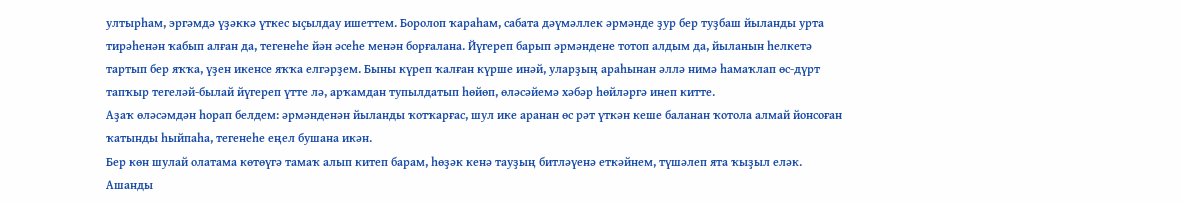ултырһам, эргәмдә үҙәккә үткес ыҫылдау ишеттем. Боролоп ҡараһам, сабата дәүмәллек әрмәнде ҙур бер туҙбаш йыланды урта тирәһенән ҡабып алған да, тегенеһе йән әсеһе менән борғалана. Йүгереп барып әрмәндене тотоп алдым да, йыланын һелкетә тартып бер яҡҡа, үҙен икенсе яҡҡа елгәрҙем. Быны күреп ҡалған күрше инәй, уларҙың араһынан әллә нимә һамаҡлап өс-дүрт тапҡыр тегеләй-былай йүгереп үтте лә, арҡамдан тупылдатып һөйөп, өләсәйемә хәбәр һөйләргә инеп китте.
Аҙаҡ өләсәмдән һорап белдем: әрмәнденән йыланды ҡотҡарғас, шул ике аранан өс рәт үткән кеше баланан ҡотола алмай йонсоған ҡатынды һыйпаһа, тегенеһе еңел бушана икән.
Бер көн шулай олатама көтөүгә тамаҡ алып китеп барам, һөҙәк кенә тауҙың битләүенә еткәйнем, түшәлеп ята ҡыҙыл еләк. Ашанды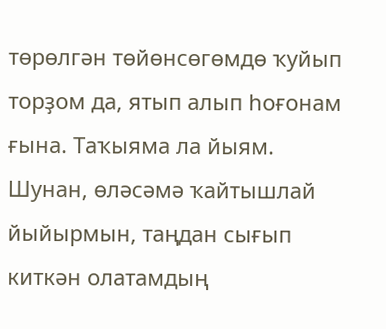төрөлгән төйөнсөгөмдө ҡуйып торҙом да, ятып алып һоғонам ғына. Таҡыяма ла йыям. Шунан, өләсәмә ҡайтышлай йыйырмын, таңдан сығып киткән олатамдың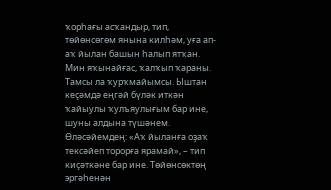ҡорһағы асҡандыр, тип, төйөнсөгөм янына килһәм, уға ап-аҡ йылан башын һалып ятҡан. Мин яҡынайғас, ҡалҡып ҡараны. Тамсы ла ҡурҡмайымсы. Ыштан кеҫәмдә еңгәй бүләк иткән ҡайыулы ҡулъяулығым бар ине, шуны алдына түшәнем.
Өләсәйемдең: «Аҡ йыланға оҙаҡ тексәйеп торорға ярамай», – тип киҫәткәне бар ине. Төйөнсөктөң эргәһенән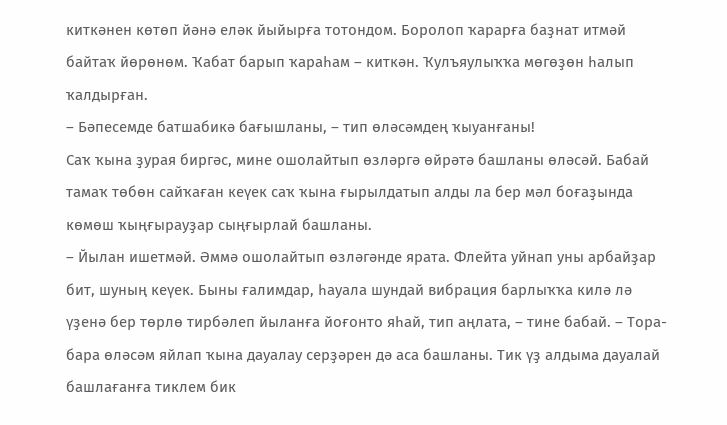киткәнен көтөп йәнә еләк йыйырға тотондом. Боролоп ҡарарға баҙнат итмәй байтаҡ йөрөнөм. Ҡабат барып ҡараһам – киткән. Ҡулъяулыҡҡа мөгөҙөн һалып ҡалдырған.
– Бәпесемде батшабикә бағышланы, – тип өләсәмдең ҡыуанғаны!
Саҡ ҡына ҙурая биргәс, мине ошолайтып өзләргә өйрәтә башланы өләсәй. Бабай тамаҡ төбөн сайҡаған кеүек саҡ ҡына ғырылдатып алды ла бер мәл боғаҙында көмөш ҡыңғырауҙар сыңғырлай башланы.
– Йылан ишетмәй. Әммә ошолайтып өзләгәнде ярата. Флейта уйнап уны арбайҙар бит, шуның кеүек. Быны ғалимдар, һауала шундай вибрация барлыҡҡа килә лә үҙенә бер төрлө тирбәлеп йыланға йоғонто яһай, тип аңлата, – тине бабай. – Тора-бара өләсәм яйлап ҡына дауалау серҙәрен дә аса башланы. Тик үҙ алдыма дауалай башлағанға тиклем бик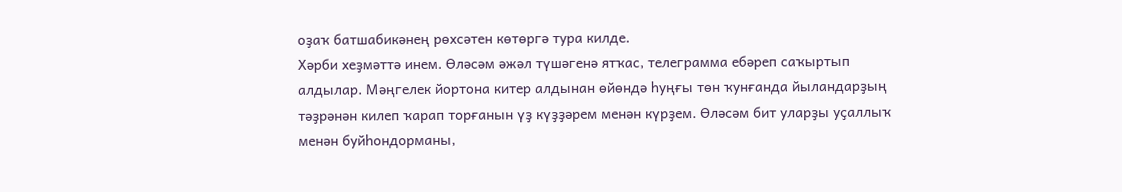оҙаҡ батшабикәнең рөхсәтен көтөргә тура килде.
Хәрби хеҙмәттә инем. Өләсәм әжәл түшәгенә ятҡас, телеграмма ебәреп саҡыртып алдылар. Мәңгелек йортона китер алдынан өйөндә һуңғы төн ҡунғанда йыландарҙың тәҙрәнән килеп ҡарап торғанын үҙ күҙҙәрем менән күрҙем. Өләсәм бит уларҙы уҫаллыҡ менән буйһондорманы,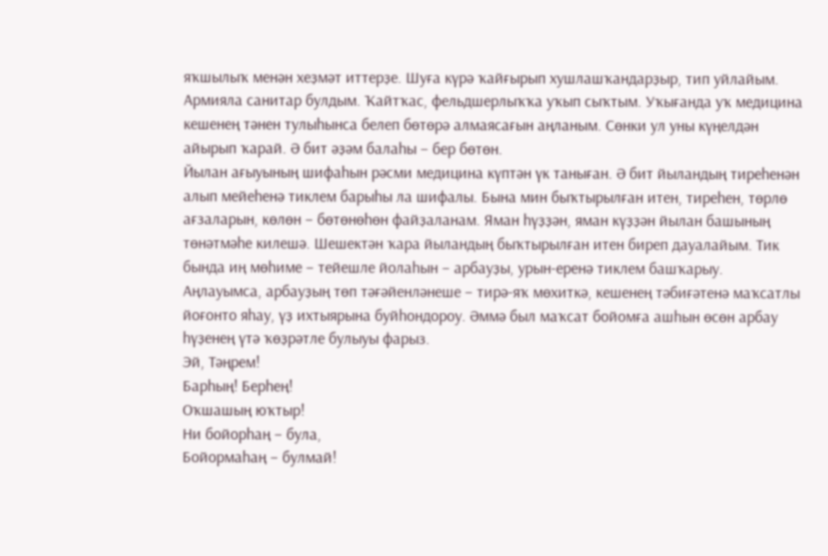яҡшылыҡ менән хеҙмәт иттерҙе. Шуға күрә ҡайғырып хушлашҡандарҙыр, тип уйлайым.
Армияла санитар булдым. Ҡайтҡас, фельдшерлыҡҡа уҡып сыҡтым. Уҡығанда уҡ медицина кешенең тәнен тулыһынса белеп бөтөрә алмаясағын аңланым. Сөнки ул уны күңелдән айырып ҡарай. Ә бит әҙәм балаһы – бер бөтөн.
Йылан ағыуының шифаһын рәсми медицина күптән үк таныған. Ә бит йыландың тиреһенән алып мейеһенә тиклем барыһы ла шифалы. Бына мин быҡтырылған итен, тиреһен, төрлө ағзаларын, көлөн – бөтөнөһөн файҙаланам. Яман һүҙҙән, яман күҙҙән йылан башының төнәтмәһе килешә. Шешектән ҡара йыландың быҡтырылған итен биреп дауалайым. Тик бында иң мөһиме – тейешле йолаһын – арбауҙы, урын-еренә тиклем башҡарыу. Аңлауымса, арбауҙың төп тәғәйенләнеше – тирә-яҡ мөхиткә, кешенең тәбиғәтенә маҡсатлы йоғонто яһау, үҙ ихтыярына буйһондороу. Әммә был маҡсат бойомға ашһын өсөн арбау һүҙенең үтә ҡөҙрәтле булыуы фарыз.
Эй, Тәңрем!
Барһың! Берһең!
Оҡшашың юҡтыр!
Ни бойорһаң – була,
Бойормаһаң – булмай!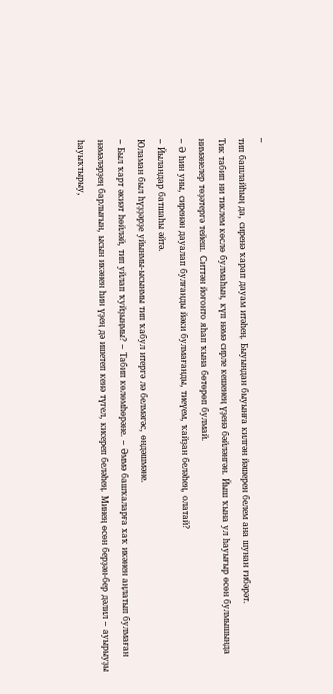–
тип башлайһың да, сиренә ҡарап дауам итәһең. Быуындан быуынға килгән йәшерен белем ана шунан ғибәрәт.
Тик табип ни тиклем көслө булмаһын, күп нәмә сирле кешенең үҙенә бәйләнгән. Йыш ҡына ул һауығыр өсөн булмышында нимәнелер төҙәтергә тейеш. Ситтән йоғонто яһап ҡына бөтөрөп булмай.
– Ә һин уны, сиренән дауалап булғанды йәки булмағанды, тиеүем, ҡайҙан беләһең, олатай?
– Йыландар батшаһы әйтә.
Юламан был һүҙҙәрҙе уйынмы-ысынмы тип ҡабул итергә лә белмәгәс, өндәшмәне.
– Был ҡарт әкиәт һөйләй, тип уйлап ҡуйҙыңмы? – Табип көлөмһөрәне. – Әммә башҡаларға хаҡ икәнен аңлатып булмаған нәмәләрҙең барлығын, ысын икәнен һин үҙең дә ишетеп кенә түгел, кисереп беләһең. Минең өсөн берҙән-бер дәлил – ауырыуҙы һауыҡтырыу,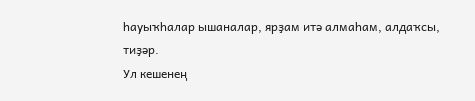һауыҡһалар ышаналар, ярҙам итә алмаһам, алдаҡсы, тиҙәр.
Ул кешенең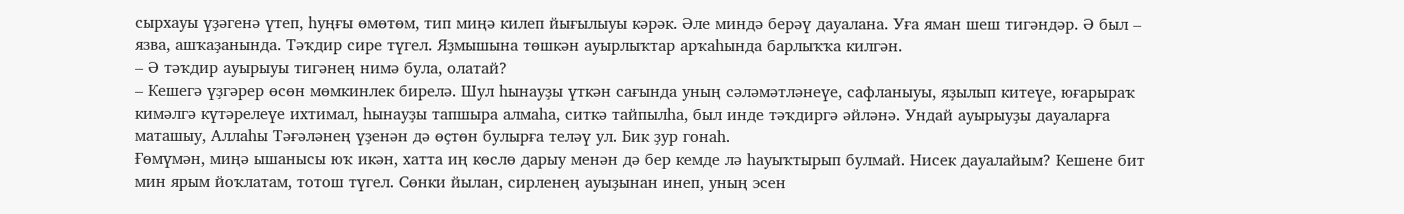сырхауы үҙәгенә үтеп, һуңғы өмөтөм, тип миңә килеп йығылыуы кәрәк. Әле миндә берәү дауалана. Уға яман шеш тигәндәр. Ә был – язва, ашҡаҙанында. Тәҡдир сире түгел. Яҙмышына төшкән ауырлыҡтар арҡаһында барлыҡҡа килгән.
– Ә тәҡдир ауырыуы тигәнең нимә була, олатай?
– Кешегә үҙгәрер өсөн мөмкинлек бирелә. Шул һынауҙы үткән сағында уның сәләмәтләнеүе, сафланыуы, яҙылып китеүе, юғарыраҡ кимәлгә күтәрелеүе ихтимал, һынауҙы тапшыра алмаһа, ситкә тайпылһа, был инде тәҡдиргә әйләнә. Ундай ауырыуҙы дауаларға маташыу, Аллаһы Тәғәләнең үҙенән дә өҫтөн булырға теләү ул. Бик ҙур гонаһ.
Ғөмүмән, миңә ышанысы юҡ икән, хатта иң көслө дарыу менән дә бер кемде лә һауыҡтырып булмай. Нисек дауалайым? Кешене бит мин ярым йоҡлатам, тотош түгел. Сөнки йылан, сирленең ауыҙынан инеп, уның эсен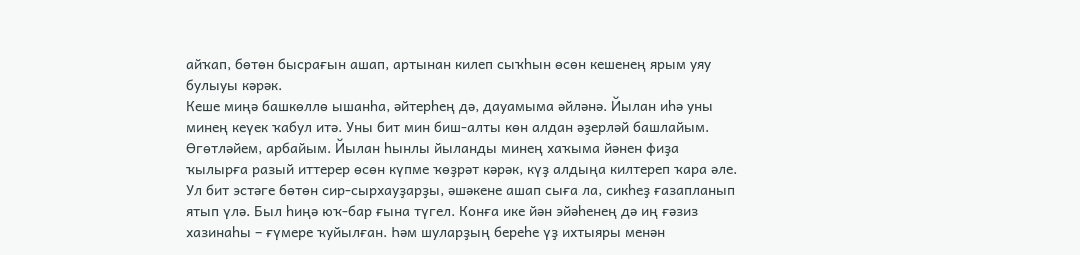айҡап, бөтөн бысрағын ашап, артынан килеп сыҡһын өсөн кешенең ярым уяу булыуы кәрәк.
Кеше миңә башкөллө ышанһа, әйтерһең дә, дауамыма әйләнә. Йылан иһә уны минең кеүек ҡабул итә. Уны бит мин биш-алты көн алдан әҙерләй башлайым. Өгөтләйем, арбайым. Йылан һынлы йыланды минең хаҡыма йәнен фиҙа ҡылырға разый иттерер өсөн күпме ҡөҙрәт кәрәк, күҙ алдыңа килтереп ҡара әле.
Ул бит эстәге бөтөн сир-сырхауҙарҙы, әшәкене ашап сыға ла, сикһеҙ ғазапланып ятып үлә. Был һиңә юҡ-бар ғына түгел. Конға ике йән эйәһенең дә иң ғәзиз хазинаһы – ғүмере ҡуйылған. Һәм шуларҙың береһе үҙ ихтыяры менән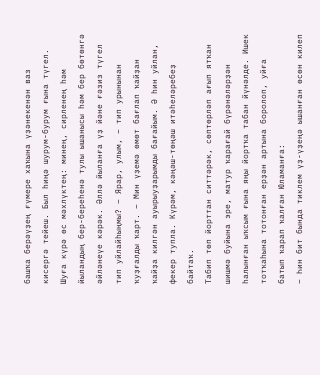башҡа берәүҙең ғүмере хаҡына үҙәнекенән ваз кисергә тейеш. Был һиңә шурум-бурум ғына түгел. Шуға күрә өс мәхлүктең: минең, сирленең һәм йыландың бер-береһенә тулы ышанысы һәм бер бөтөнгә әйләнеүе кәрәк. Әллә йыланға үҙ йәне ғәзиз түгел тип уйлайһыңмы? – Ярар, улым, – тип урынынан ҡуҙғалды ҡарт. – Мин үҙемә өмөт бағлап ҡайҙан ҡайҙа килгән ауырыуҙарымды бағайым. Ә һин уйлан, фекер тупла. Күрәм, кәңәш-төңәш итәһеләребеҙ байтаҡ.
Табип төп йорттан ситтәрәк, сөптөрләп ағып ятҡан шишмә буйына эре, матур ҡарағай бүрәнәләрҙән һалынған ыҡсым ғына яңы йортҡа табан йүнәлде. Ишек тотҡаһына тотонған ерҙән артына боролоп, уйға батып ҡарап ҡалған Юламанға:
– Һин бит бында тиклем үҙ-үҙеңә ышанған өсөн килеп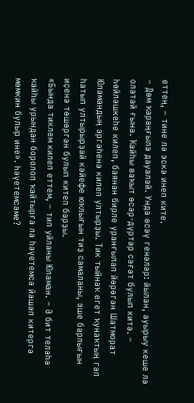еттең, – тине лә эскә инеп ките.
– Дөм ҡараңғыла дауалай. Унда өсәү генәләр: йылан, ауырыу кеше лә олатай ғына. Ҡайһы ваҡыт өсәр-дүртәр сәғәт булып китә. – Һөйләшкеһе килеп, баянан бирле уранғылап йөрөгән Шатморат Юламандың эргәһенә килеп ултырҙы. Тик тыйнаҡ егет ҡунаҡтың гәп һатып ултырырҙай кәйефе юҡлығын тиҙ самаланы, эше барлығын иҫенә төшөргән булып китеп барҙы.
«Бында тиклем килеп еттем, – тип уйланы Юламан. – Ә бит теләһә ҡайһы урындан боролоп ҡайтырға ла һәүетемсә йәшәп китергә мөмкин булыр ине». Һәүетемсәме?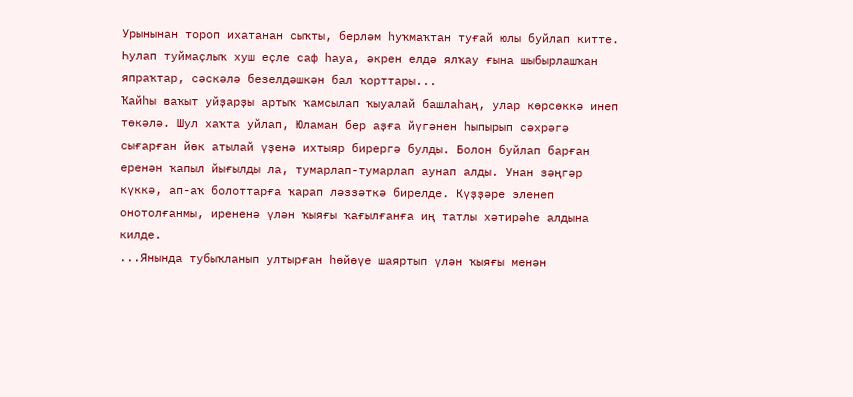Урынынан тороп ихатанан сыҡты, берләм һуҡмаҡтан туғай юлы буйлап китте. Һулап туймаҫлыҡ хуш еҫле саф һауа, әкрен елдә ялҡау ғына шыбырлашҡан япраҡтар, сәскәлә безелдәшкән бал ҡорттары...
Ҡайһы ваҡыт уйҙарҙы артыҡ ҡамсылап ҡыуалай башлаһаң, улар көрсөккә инеп төкәлә. Шул хаҡта уйлап, Юламан бер аҙға йүгәнен һыпырып сәхрәгә сығарған йөк атылай үҙенә ихтыяр бирергә булды. Болон буйлап барған еренән ҡапыл йығылды ла, тумарлап-тумарлап аунап алды. Унан зәңгәр күккә, ап-аҡ болоттарға ҡарап ләззәткә бирелде. Күҙҙәре эленеп онотолғанмы, ирененә үлән ҡыяғы ҡағылғанға иң татлы хәтирәһе алдына килде.
...Янында тубыҡланып ултырған һөйөүе шаяртып үлән ҡыяғы менән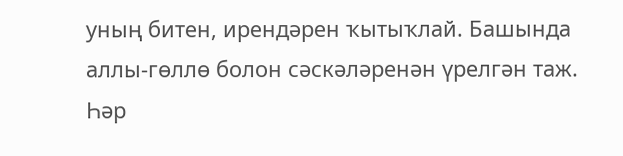уның битен, ирендәрен ҡытыҡлай. Башында аллы-гөллө болон сәскәләренән үрелгән таж.
Һәр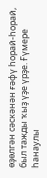өҙөлгән сәскәнән ғәфү һорай-һорай, был тажды ҡыҙ үҙе үрҙе. Ғүмере һанаулы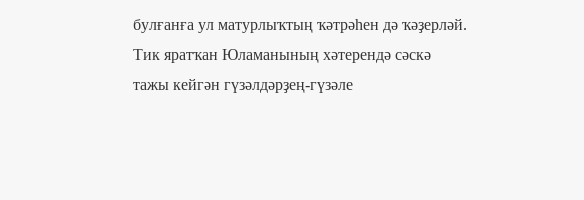булғанға ул матурлыҡтың ҡәтрәһен дә ҡәҙерләй. Тик яратҡан Юламанының хәтерендә сәскә тажы кейгән гүзәлдәрҙең-гүзәле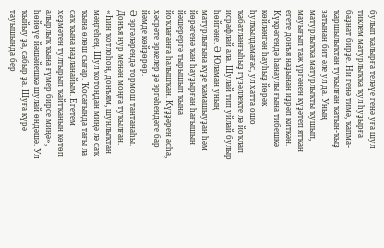булып ҡалырға теләүе генә уға шул тиклем матурлыҡҡа ҡул һуҙырға баҙнат бирҙе. Ни генә тимә, ҡапма-ҡаршылыҡтан туҡылған ҡатын-ҡыҙ затынан бит әле ул да. Уның матурлыҡҡа матурлыҡты ҡушып, мауығып таж үргәнен күҙәтеп ятҡан егете донъя наҙынан иҙрәп киткән. Күкрәгендә һанаулы ғына тибешкә көйләнгән һауһыҙ йөрәк һулҡылдамағас, ул хатта ошо ҡабатланғыһыҙ гүзәллекте лә йоҡлап исрафлай ала. Шулай тип уйлай булыр һөйгәне. Ә Юламан уның матурлығына күҙе ҡамашыуҙан һәм йөрәгенә ҡан һауҙырған һағышын йәшерергә тырышып ҡына йоҡлағанға һалышҡан. Күҙҙәрен асһа, хәсрәте эркелер ҙә эргәһендәге бар йәмде көйҙөрөр.
Ә эргәләрендә тормош тантанаһы. Донъя нур менән моңға туҡылған. «Һин ҡотлоһоң, донъям, шунлыҡтан мәңгеһең. Шул ҡотоңдан миңә лә саҡ ҡына өлөш сығар. Ҡосағында тағы ла саҡ ҡына наҙланайым. Егетем хеҙмәтен тултырып ҡайтҡанын көтөп алырлыҡ ҡына ғүмер бирсе миңә», һөйөүе йәшәйешкә шулай өндәшә. Ул ҡыйыу ҙа, сабыр ҙа. Шуға күрә тауышында бер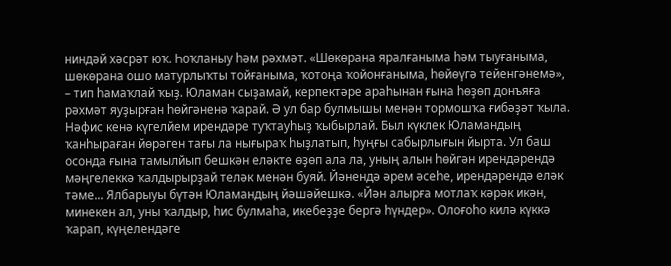ниндәй хәсрәт юҡ. Һоҡланыу һәм рәхмәт. «Шөкөрана яралғаныма һәм тыуғаныма, шөкөрана ошо матурлыҡты тойғаныма, ҡотоңа ҡойонғаныма, һөйөүгә тейенгәнемә», – тип һамаҡлай ҡыҙ. Юламан сыҙамай, керпектәре араһынан ғына һөҙөп донъяға рәхмәт яуҙырған һөйгәненә ҡарай. Ә ул бар булмышы менән тормошҡа ғибәҙәт ҡыла. Нәфис кенә күгелйем ирендәре туҡтауһыҙ ҡыбырлай. Был күклек Юламандың ҡанһыраған йөрәген тағы ла нығыраҡ һыҙлатып, һуңғы сабырлығын йырта. Ул баш осонда ғына тамылйып бешкән еләкте өҙөп ала ла, уның алын һөйгән ирендәрендә мәңгелеккә ҡалдырырҙай теләк менән буяй. Йәнендә әрем әсеһе, ирендәрендә еләк тәме... Ялбарыуы бүтән Юламандың йәшәйешкә. «Йән алырға мотлаҡ кәрәк икән, минекен ал, уны ҡалдыр, һис булмаһа, икебеҙҙе бергә һүндер». Олоғоһо килә күккә ҡарап, күңелендәге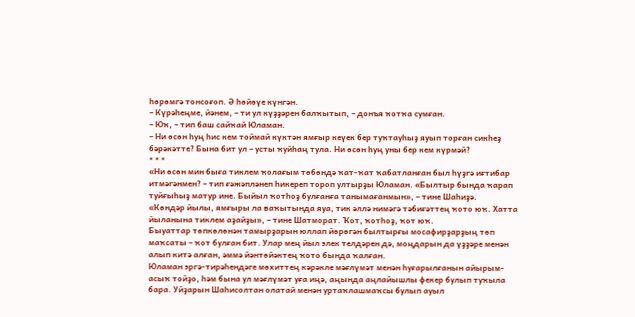һөрөмгә тонсоғоп. Ә һөйөүе күнгән.
– Күрәһеңме, йәнем, – ти ул күҙҙәрен балҡытып, – донъя ҡотҡа сумған.
– Юҡ, – тип баш сайҡай Юламан.
– Ни өсөн һуң һис кем тоймай күктән ямғыр кеүек бер туҡтауһыҙ яуып торған сикһеҙ бәрәкәтте? Бына бит ул – усты ҡуйһаң тула. Ни өсөн һуң уны бер кем күрмәй?
* * *
«Ни өсөн мин быға тиклем ҡолағым төбөндә ҡат-ҡат ҡабатланған был һүҙгә иғтибар итмәгәнмен? – тип ғәжәпләнеп һикереп тороп ултырҙы Юламан. «Былтыр бында ҡарап туйғыһыҙ матур ине. Быйыл ҡотһоҙ булғанға танымағанмын», – тине Шаһиҙә.
«Көндәр йылы, ямғыры ла ваҡытында яуа, тик әллә нимәгә тәбиғәттең ҡото юҡ. Хатта йыланына тиклем аҙайҙы», – тине Шатморат. Ҡот, ҡотһоҙ, ҡот юҡ.
Быуаттар төпкөлөнән тамырҙарын юллап йөрөгән былтырғы мосафирҙарҙың төп маҡсаты – ҡот булған бит. Улар мең йыл элек телдәрен дә, моңдарын да үҙҙәре менән алып китә алған, әммә йәнтөйәктең ҡото бында ҡалған.
Юламан эргә-тирәһендәге мөхиттең кәрәкле мәғлүмәт менән һуғарылғанын айырым-асыҡ тойҙо, һәм бына ул мәғлүмәт уға иңә, аңында аңлайышлы фекер булып туҡыла бара. Уйҙарын Шаһисолтан олатай менән уртаҡлашмаҡсы булып ауыл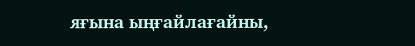яғына ыңғайлағайны,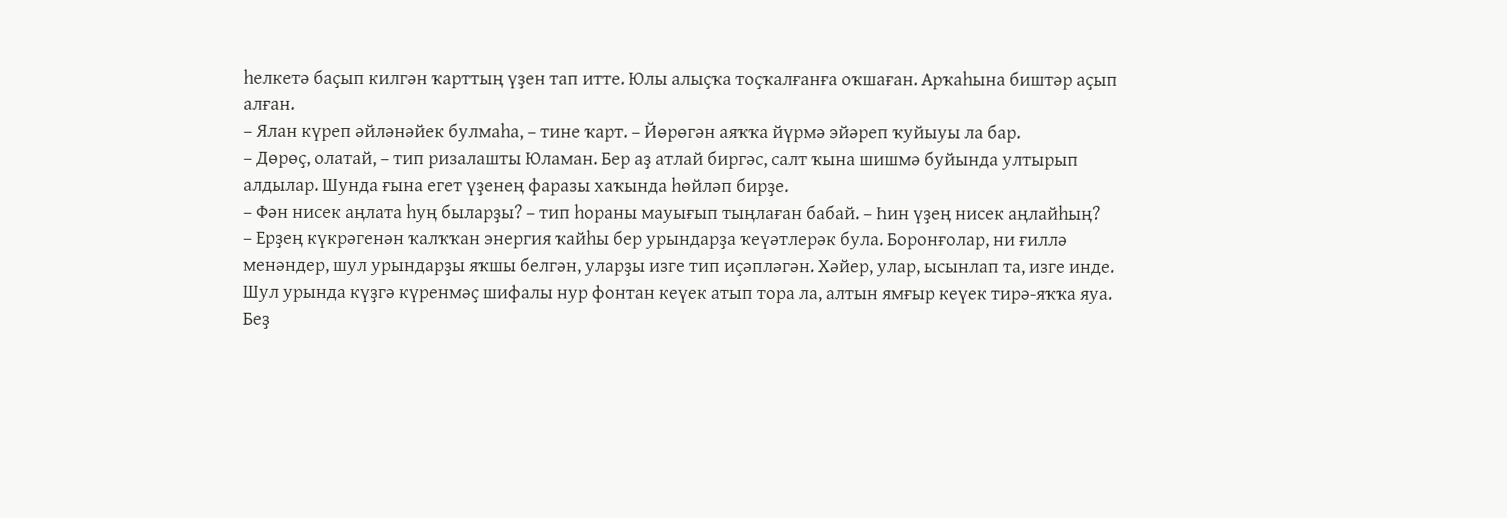һелкетә баҫып килгән ҡарттың үҙен тап итте. Юлы алыҫҡа тоҫҡалғанға оҡшаған. Арҡаһына биштәр аҫып алған.
– Ялан күреп әйләнәйек булмаһа, – тине ҡарт. – Йөрөгән аяҡҡа йүрмә эйәреп ҡуйыуы ла бар.
– Дөрөҫ, олатай, – тип ризалашты Юламан. Бер аҙ атлай биргәс, салт ҡына шишмә буйында ултырып алдылар. Шунда ғына егет үҙенең фаразы хаҡында һөйләп бирҙе.
– Фән нисек аңлата һуң быларҙы? – тип һораны мауығып тыңлаған бабай. – Һин үҙең нисек аңлайһың?
– Ерҙең күкрәгенән ҡалҡҡан энергия ҡайһы бер урындарҙа ҡеүәтлерәк була. Боронғолар, ни ғиллә менәндер, шул урындарҙы яҡшы белгән, уларҙы изге тип иҫәпләгән. Хәйер, улар, ысынлап та, изге инде.
Шул урында күҙгә күренмәҫ шифалы нур фонтан кеүек атып тора ла, алтын ямғыр кеүек тирә-яҡҡа яуа. Беҙ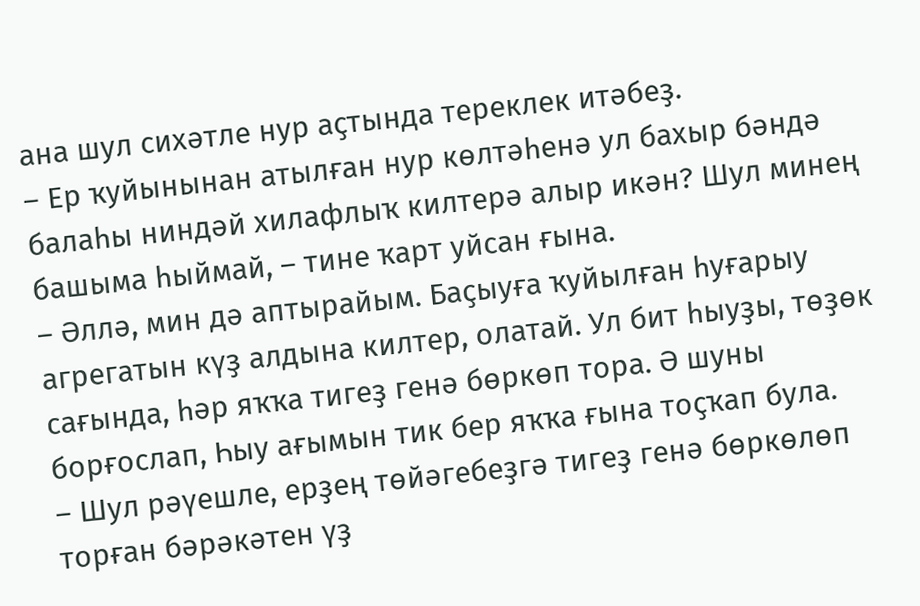ана шул сихәтле нур аҫтында тереклек итәбеҙ.
– Ер ҡуйынынан атылған нур көлтәһенә ул бахыр бәндә балаһы ниндәй хилафлыҡ килтерә алыр икән? Шул минең башыма һыймай, – тине ҡарт уйсан ғына.
– Әллә, мин дә аптырайым. Баҫыуға ҡуйылған һуғарыу агрегатын күҙ алдына килтер, олатай. Ул бит һыуҙы, төҙөк сағында, һәр яҡҡа тигеҙ генә бөркөп тора. Ә шуны борғослап, Һыу ағымын тик бер яҡҡа ғына тоҫҡап була.
– Шул рәүешле, ерҙең төйәгебеҙгә тигеҙ генә бөркөлөп торған бәрәкәтен үҙ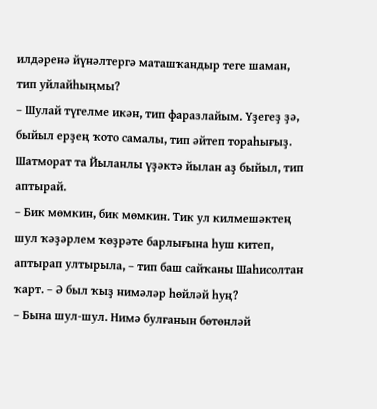илдәренә йүнәлтергә маташҡандыр теге шаман, тип уйлайһыңмы?
– Шулай түгелме икән, тип фаразлайым. Үҙегеҙ ҙә, быйыл ерҙең ҡото самалы, тип әйтеп тораһығыҙ. Шатморат та Йыланлы үҙәктә йылан аҙ быйыл, тип аптырай.
– Бик мөмкин, бик мөмкин. Тик ул килмешәктең шул ҡәҙәрлем ҡөҙрәте барлығына һуш китеп, аптырап ултырыла, – тип баш сайҡаны Шаһисолтан ҡарт. – Ә был ҡыҙ нимәләр һөйләй һуң?
– Бына шул-шул. Нимә булғанын бөтөнләй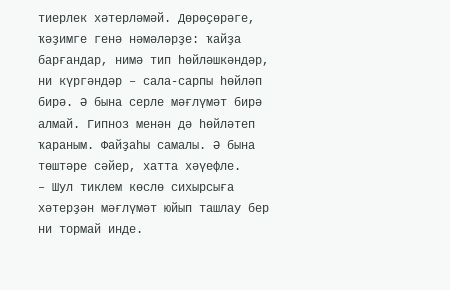тиерлек хәтерләмәй. Дөрөҫөрәге, ҡәҙимге генә нәмәләрҙе: ҡайҙа барғандар, нимә тип һөйләшкәндәр, ни күргәндәр – сала-сарпы һөйләп бирә. Ә бына серле мәғлүмәт бирә алмай. Гипноз менән дә һөйләтеп ҡараным. Файҙаһы самалы. Ә бына төштәре сәйер, хатта хәүефле.
– Шул тиклем көслө сихырсыға хәтерҙән мәғлүмәт юйып ташлау бер ни тормай инде.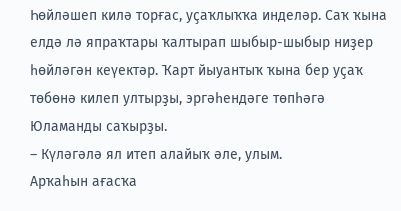Һөйләшеп килә торғас, уҫаҡлыҡҡа инделәр. Саҡ ҡына елдә лә япраҡтары ҡалтырап шыбыр-шыбыр ниҙер һөйләгән кеүектәр. Ҡарт йыуантыҡ ҡына бер уҫаҡ төбөнә килеп ултырҙы, эргәһендәге төпһәгә Юламанды саҡырҙы.
– Күләгәлә ял итеп алайыҡ әле, улым.
Арҡаһын ағасҡа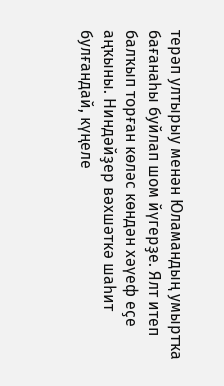терәп ултырыу менән Юламандың умыртҡа бағанаһы буйлап шом йүгерҙе. Ялт итеп балҡып торған көләс көндән хәүеф еҫе аңҡыны. Ниндәйҙер вәхшәткә шаһит булғандай, күңеле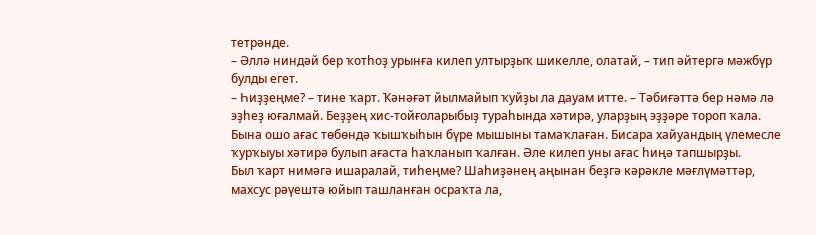тетрәнде.
– Әллә ниндәй бер ҡотһоҙ урынға килеп ултырҙыҡ шикелле, олатай, – тип әйтергә мәжбүр булды егет.
– Һиҙҙеңме? – тине ҡарт. Ҡәнәғәт йылмайып ҡуйҙы ла дауам итте. – Тәбиғәттә бер нәмә лә эҙһеҙ юғалмай. Беҙҙең хис-тойғоларыбыҙ тураһында хәтирә, уларҙың эҙҙәре тороп ҡала. Бына ошо ағас төбөндә ҡышҡыһын бүре мышыны тамаҡлаған. Бисара хайуандың үлемесле ҡурҡыуы хәтирә булып ағаста һаҡланып ҡалған. Әле килеп уны ағас һиңә тапшырҙы.
Был ҡарт нимәгә ишаралай, тиһеңме? Шаһиҙәнең аңынан беҙгә кәрәкле мәғлүмәттәр, махсус рәүештә юйып ташланған осраҡта ла,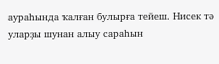аураһында ҡалған булырға тейеш. Нисек тә уларҙы шунан алыу сараһын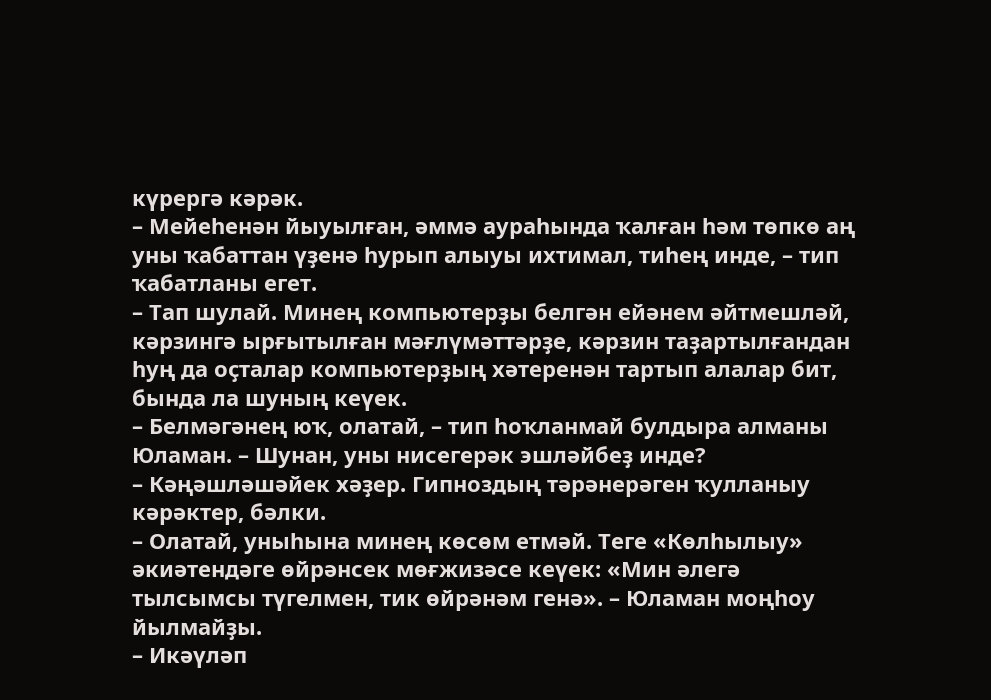күрергә кәрәк.
– Мейеһенән йыуылған, әммә аураһында ҡалған һәм төпкө аң уны ҡабаттан үҙенә һурып алыуы ихтимал, тиһең инде, – тип ҡабатланы егет.
– Тап шулай. Минең компьютерҙы белгән ейәнем әйтмешләй, кәрзингә ырғытылған мәғлүмәттәрҙе, кәрзин таҙартылғандан һуң да оҫталар компьютерҙың хәтеренән тартып алалар бит, бында ла шуның кеүек.
– Белмәгәнең юҡ, олатай, – тип һоҡланмай булдыра алманы Юламан. – Шунан, уны нисегерәк эшләйбеҙ инде?
– Кәңәшләшәйек хәҙер. Гипноздың тәрәнерәген ҡулланыу кәрәктер, бәлки.
– Олатай, уныһына минең көсөм етмәй. Теге «Көлһылыу» әкиәтендәге өйрәнсек мөғжизәсе кеүек: «Мин әлегә тылсымсы түгелмен, тик өйрәнәм генә». – Юламан моңһоу йылмайҙы.
– Икәүләп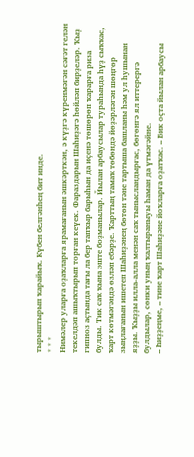тырыштырып ҡарайыҡ. Күбен белгәнһең бит инде.
* * *
Нимәлер уларға оҙаҡларға ярамағанын әшкәрткән, ә күҙгә күренмәгән сәғәт гелән текелдәп ашыҡтырып торған кеүек. Фараздарын Шаһиҙәгә һөйләп бирҙеләр. Ҡыҙ гипноз аҫтында тағы ла бер тапҡыр барыһын да иҫенә төшөрөп ҡарарға риза булды. Тик саҡ ҡына эште боҙманылар. Йылан арбаусылар тураһында һүҙ сыҡҡас, ҡарт көтмәгәндә өзләп ебәрҙе. Ҡарттың тамаҡ төбөндә йөҙәрләгән шөңгөр зыңлағанын ишетеп Шаһиҙәнең бөтөн тәне тартыша башланы һәм ул һушынан яҙҙы. Ҡыҙҙы илла-алла менән саҡ тынысландырғас, бөгөнгә ял иттерергә булдылар, сөнки уның ҡалтыраныуы һаман да үтмәгәйне.
– Һиҙҙеңме, – тине ҡарт Шаһиҙәне йоҡларға оҙатҡас. – Бик оҫта йылан арбаусы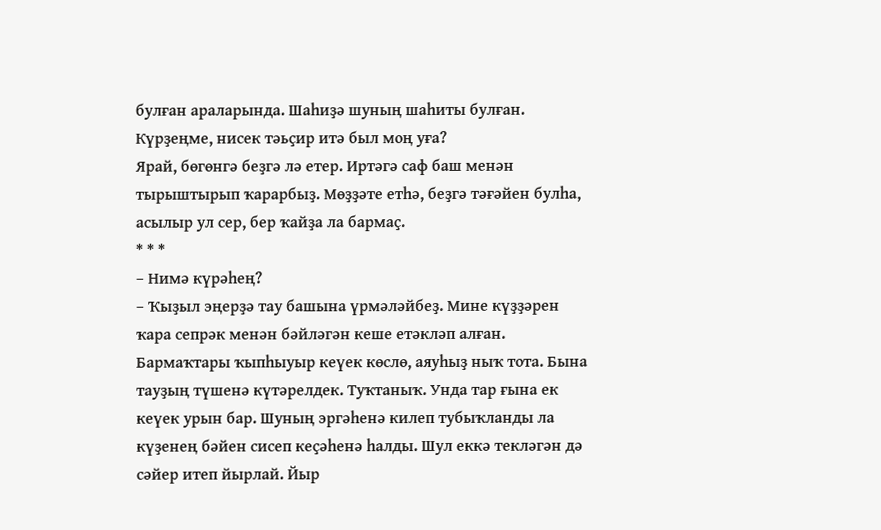булған араларында. Шаһиҙә шуның шаһиты булған. Күрҙеңме, нисек тәьҫир итә был моң уға?
Ярай, бөгөнгә беҙгә лә етер. Иртәгә саф баш менән тырыштырып ҡарарбыҙ. Мөҙҙәте етһә, беҙгә тәғәйен булһа, асылыр ул сер, бер ҡайҙа ла бармаҫ.
* * *
– Нимә күрәһең?
– Ҡыҙыл эңерҙә тау башына үрмәләйбеҙ. Мине күҙҙәрен ҡара сепрәк менән бәйләгән кеше етәкләп алған. Бармаҡтары ҡыпһыуыр кеүек көслө, аяуһыҙ ныҡ тота. Бына тауҙың түшенә күтәрелдек. Туҡтаныҡ. Унда тар ғына ек кеүек урын бар. Шуның эргәһенә килеп тубыҡланды ла күҙенең бәйен сисеп кеҫәһенә һалды. Шул еккә текләгән дә сәйер итеп йырлай. Йыр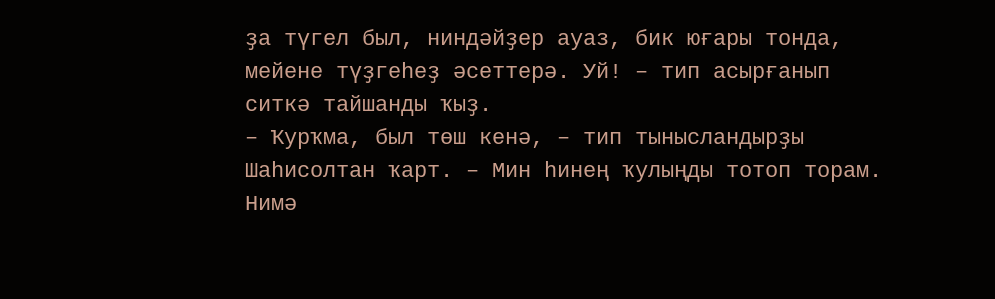ҙа түгел был, ниндәйҙер ауаз, бик юғары тонда, мейене түҙгеһеҙ әсеттерә. Уй! – тип асырғанып ситкә тайшанды ҡыҙ.
– Ҡурҡма, был төш кенә, – тип тынысландырҙы Шаһисолтан ҡарт. – Мин һинең ҡулыңды тотоп торам. Нимә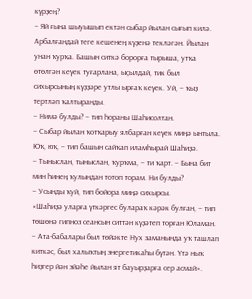күрҙең?
– Яй ғына шыуышып ектән сыбар йылан сығып килә. Арбалғандай теге кешенең күҙенә текләгән. Йылан унан ҡурҡа. Башын ситкә борорға тырыша, утҡа өтөлгән кеүек туғарлана, ыҫылдай, тик был сихырсының күҙҙәре утлы ырғаҡ кеүек. Уй, – ҡыҙ тертләп ҡалтыранды.
– Нимә булды? – тип һораны Шаһисолтан.
– Сыбар йылан ҡотҡарыу ялбарған кеүек миңә ынтыла. Юҡ, юҡ, – тип башын сайҡап иламһырай Шаһиҙә.
– Тыныслан, тыныслан, ҡурҡма, – ти ҡарт. – Бына бит мин һинең ҡулындан тотоп торам. Ни булды?
– Усынды ҡуй, тип бойора миңә сихырсы.
«Шаһиҙә уларға үткәргес булараҡ кәрәк булған, – тип төшөнә гипноз сеансын ситтән күҙәтеп торған Юламан. – Ата-бабалары был төйәкте Нух заманында уҡ ташлап киткәс, был халыҡтың энергетикаһы бүтән. Үтә ныҡ һиҙгер йән эйәһе йылан ят бауырҙарға сер асмай».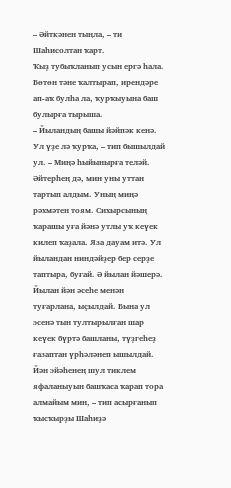– Әйткәнен тыңла, – ти Шаһисолтан ҡарт.
Ҡыҙ тубыҡланып усын ергә һала. Бөтөн тәне ҡалтырап, ирендәре ап-аҡ булһа ла, ҡурҡыуына баш булырға тырыша.
– Йыландың башы йәйпәк кенә. Ул үҙе лә ҡурҡа, – тип бышылдай ул. – Миңә һыйынырға теләй. Әйтерһең дә, мин уны уттан тартып алдым. Уның миңә рәхмәтен тоям. Сихырсының ҡарашы уға йәнә утлы уҡ кеүек килеп ҡаҙала. Яза дауам итә. Ул йыландан ниндәйҙер бер серҙе таптыра, буғай. Ә йылан йәшерә.
Йылан йән әсеһе менән туғарлана, ыҫылдай. Бына ул эсенә тын тултырылған шар кеүек бүртә башланы, түҙгеһеҙ ғазаптан үрһәләнеп ышылдай.
Йән эйәһенең шул тиклем яфаланыуын башҡаса ҡарап тора алмайым мин, – тип асырғанып ҡысҡырҙы Шаһиҙә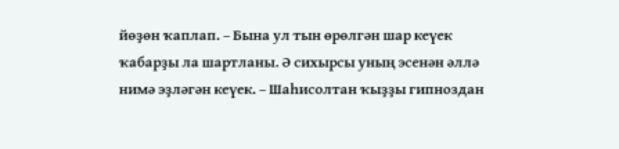йөҙөн ҡаплап. – Бына ул тын өрөлгән шар кеүек ҡабарҙы ла шартланы. Ә сихырсы уның эсенән әллә нимә эҙләгән кеүек. – Шаһисолтан ҡыҙҙы гипноздан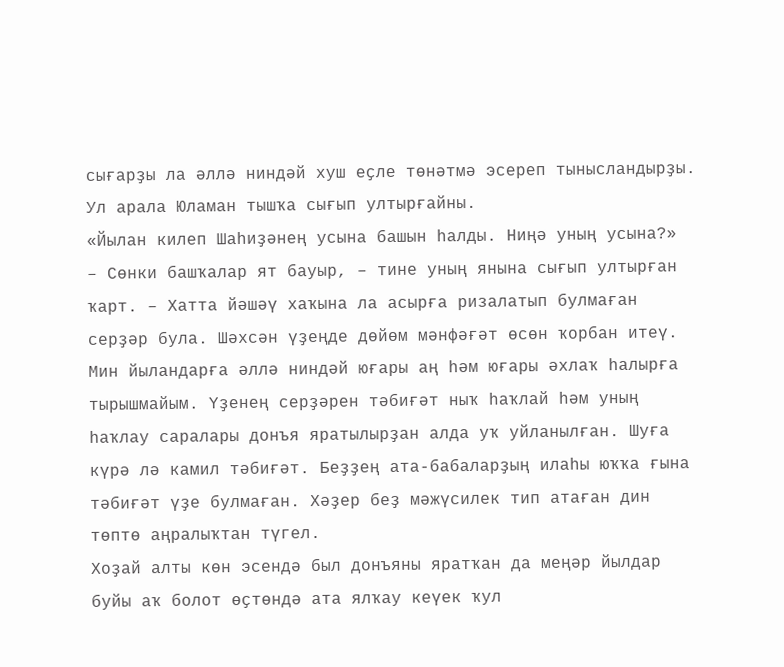сығарҙы ла әллә ниндәй хуш еҫле төнәтмә эсереп тынысландырҙы. Ул арала Юламан тышҡа сығып ултырғайны.
«Йылан килеп Шаһиҙәнең усына башын һалды. Ниңә уның усына?»
– Сөнки башҡалар ят бауыр, – тине уның янына сығып ултырған ҡарт. – Хатта йәшәү хаҡына ла асырға ризалатып булмаған серҙәр була. Шәхсән үҙеңде дөйөм мәнфәғәт өсөн ҡорбан итеү. Мин йыландарға әллә ниндәй юғары аң һәм юғары әхлаҡ һалырға тырышмайым. Үҙенең серҙәрен тәбиғәт ныҡ һаҡлай һәм уның һаҡлау саралары донъя яратылырҙан алда уҡ уйланылған. Шуға күрә лә камил тәбиғәт. Беҙҙең ата-бабаларҙың илаһы юҡҡа ғына тәбиғәт үҙе булмаған. Хәҙер беҙ мәжүсилек тип атаған дин төптө аңралыҡтан түгел.
Хоҙай алты көн эсендә был донъяны яратҡан да меңәр йылдар буйы аҡ болот өҫтөндә ата ялҡау кеүек ҡул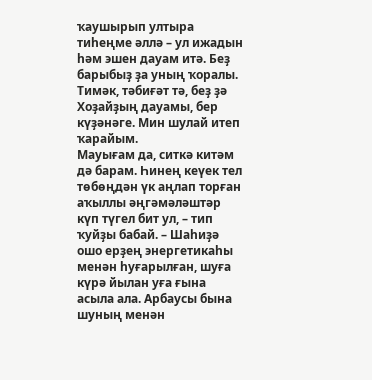ҡаушырып ултыра тиһеңме әллә – ул ижадын һәм эшен дауам итә. Беҙ барыбыҙ ҙа уның ҡоралы. Тимәк, тәбиғәт тә, беҙ ҙә Хоҙайҙың дауамы, бер күҙәнәге. Мин шулай итеп ҡарайым.
Мауығам да, ситкә китәм дә барам. Һинең кеүек тел төбөңдән үк аңлап торған аҡыллы әңгәмәләштәр күп түгел бит ул, – тип ҡуйҙы бабай. – Шаһиҙә ошо ерҙең энергетикаһы менән һуғарылған, шуға күрә йылан уға ғына асыла ала. Арбаусы бына шуның менән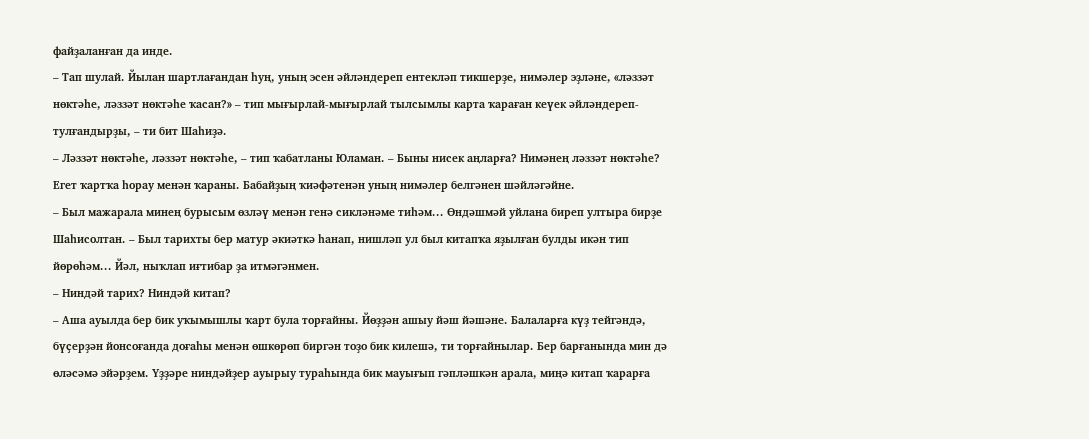файҙаланған да инде.
– Тап шулай. Йылан шартлағандан һуң, уның эсен әйләндереп ентекләп тикшерҙе, нимәлер эҙләне, «ләззәт нөктәһе, ләззәт нөктәһе ҡасан?» – тип мығырлай-мығырлай тылсымлы карта ҡараған кеүек әйләндереп-тулғандырҙы, – ти бит Шаһиҙә.
– Ләззәт нөктәһе, ләззәт нөктәһе, – тип ҡабатланы Юламан. – Быны нисек аңларға? Нимәнең ләззәт нөктәһе?
Егет ҡартҡа һорау менән ҡараны. Бабайҙың ҡиәфәтенән уның нимәлер белгәнен шәйләгәйне.
– Был мажарала минең бурысым өзләү менән генә сикләнәме тиһәм... Өндәшмәй уйлана биреп ултыра бирҙе Шаһисолтан. – Был тарихты бер матур әкиәткә һанап, нишләп ул был китапҡа яҙылған булды икән тип йөрөһәм... Йәл, ныҡлап иғтибар ҙа итмәгәнмен.
– Ниндәй тарих? Ниндәй китап?
– Аша ауылда бер бик уҡымышлы ҡарт була торғайны. Йөҙҙән ашыу йәш йәшәне. Балаларға күҙ тейгәндә, бүҫерҙән йонсоғанда доғаһы менән өшкөрөп биргән тоҙо бик килешә, ти торғайнылар. Бер барғанында мин дә өләсәмә эйәрҙем. Үҙҙәре ниндәйҙер ауырыу тураһында бик мауығып гәпләшкән арала, миңә китап ҡарарға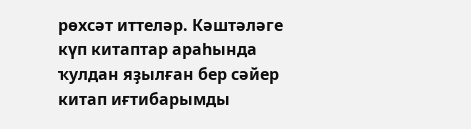рөхсәт иттеләр. Кәштәләге күп китаптар араһында ҡулдан яҙылған бер сәйер китап иғтибарымды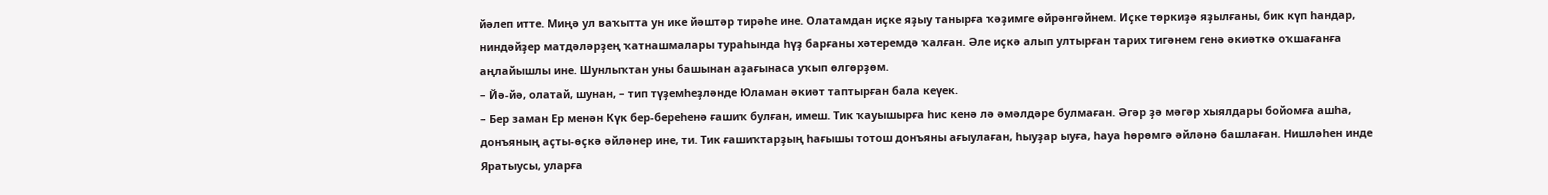йәлеп итте. Миңә ул ваҡытта ун ике йәштәр тирәһе ине. Олатамдан иҫке яҙыу танырға ҡәҙимге өйрәнгәйнем. Иҫке төркиҙә яҙылғаны, бик күп һандар, ниндәйҙер матдәләрҙең ҡатнашмалары тураһында һүҙ барғаны хәтеремдә ҡалған. Әле иҫкә алып ултырған тарих тигәнем генә әкиәткә оҡшағанға аңлайышлы ине. Шунлыҡтан уны башынан аҙағынаса уҡып өлгөрҙөм.
– Йә-йә, олатай, шунан, – тип түҙемһеҙләнде Юламан әкиәт таптырған бала кеүек.
– Бер заман Ер менән Күк бер-береһенә ғашиҡ булған, имеш. Тик ҡауышырға һис кенә лә әмәлдәре булмаған. Әгәр ҙә мәгәр хыялдары бойомға ашһа, донъяның аҫты-өҫкә әйләнер ине, ти. Тик ғашиҡтарҙың һағышы тотош донъяны ағыулаған, һыуҙар ыуға, һауа һөрөмгә әйләнә башлаған. Нишләһен инде Яратыусы, уларға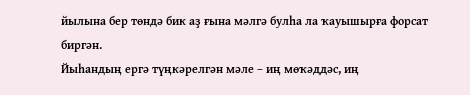йылына бер төндә бик аҙ ғына мәлгә булһа ла ҡауышырға форсат биргән.
Йыһандың ергә түңкәрелгән мәле – иң мөҡәддәс, иң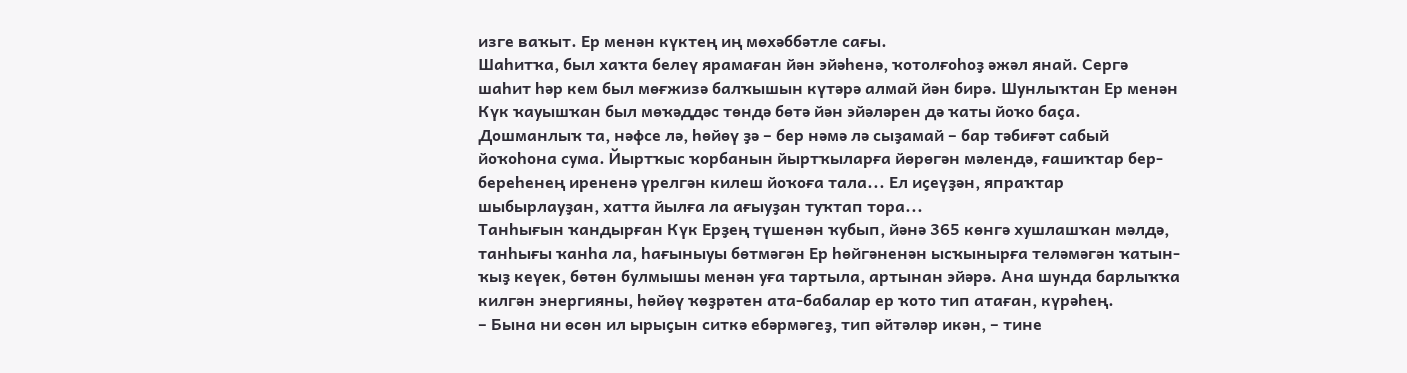изге ваҡыт. Ер менән күктең иң мөхәббәтле сағы.
Шаһитҡа, был хаҡта белеү ярамаған йән эйәһенә, ҡотолғоһоҙ әжәл янай. Сергә шаһит һәр кем был мөғжизә балҡышын күтәрә алмай йән бирә. Шунлыҡтан Ер менән Күк ҡауышҡан был мөҡәддәс төндә бөтә йән эйәләрен дә ҡаты йоҡо баҫа. Дошманлыҡ та, нәфсе лә, һөйөү ҙә – бер нәмә лә сыҙамай – бар тәбиғәт сабый йоҡоһона сума. Йыртҡыс ҡорбанын йыртҡыларға йөрөгән мәлендә, ғашиҡтар бер-береһенең ирененә үрелгән килеш йоҡоға тала... Ел иҫеүҙән, япраҡтар шыбырлауҙан, хатта йылға ла ағыуҙан туҡтап тора...
Танһығын ҡандырған Күк Ерҙең түшенән ҡубып, йәнә 365 көнгә хушлашҡан мәлдә, танһығы ҡанһа ла, һағыныуы бөтмәгән Ер һөйгәненән ысҡынырға теләмәгән ҡатын-ҡыҙ кеүек, бөтөн булмышы менән уға тартыла, артынан эйәрә. Ана шунда барлыҡҡа килгән энергияны, һөйөү ҡөҙрәтен ата-бабалар ер ҡото тип атаған, күрәһең.
– Бына ни өсөн ил ырыҫын ситкә ебәрмәгеҙ, тип әйтәләр икән, – тине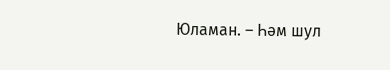Юламан. – Һәм шул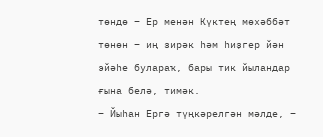төндө – Ер менән Күктең мөхәббәт төнөн – иң зирәк һәм һиҙгер йән эйәһе булараҡ, бары тик йыландар ғына белә, тимәк.
– Йыһан Ергә түңкәрелгән мәлде, –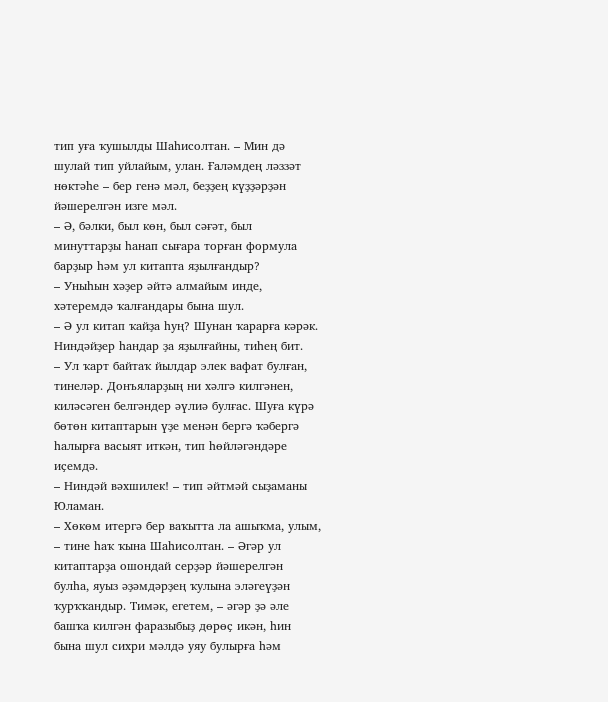тип уға ҡушылды Шаһисолтан. – Мин дә шулай тип уйлайым, улан. Ғаләмдең ләззәт нөктәһе – бер генә мәл, беҙҙең күҙҙәрҙән йәшерелгән изге мәл.
– Ә, бәлки, был көн, был сәғәт, был минуттарҙы һанап сығара торған формула барҙыр һәм ул китапта яҙылғандыр?
– Уныһын хәҙер әйтә алмайым инде, хәтеремдә ҡалғандары бына шул.
– Ә ул китап ҡайҙа һуң? Шунан ҡарарға кәрәк. Ниндәйҙер һандар ҙа яҙылғайны, тиһең бит.
– Ул ҡарт байтаҡ йылдар элек вафат булған, тинеләр. Донъяларҙың ни хәлгә килгәнен, киләсәген белгәндер әүлиә булғас. Шуға күрә бөтөн китаптарын үҙе менән бергә ҡәбергә һалырға васыят иткән, тип һөйләгәндәре иҫемдә.
– Ниндәй вәхшилек! – тип әйтмәй сыҙаманы Юламан.
– Хөкөм итергә бер ваҡытта ла ашыҡма, улым, – тине һаҡ ҡына Шаһисолтан. – Әгәр ул китаптарҙа ошондай серҙәр йәшерелгән булһа, яуыз әҙәмдәрҙең ҡулына эләгеүҙән ҡурҡҡандыр. Тимәк, егетем, – әгәр ҙә әле башҡа килгән фаразыбыҙ дөрөҫ икән, һин бына шул сихри мәлдә уяу булырға һәм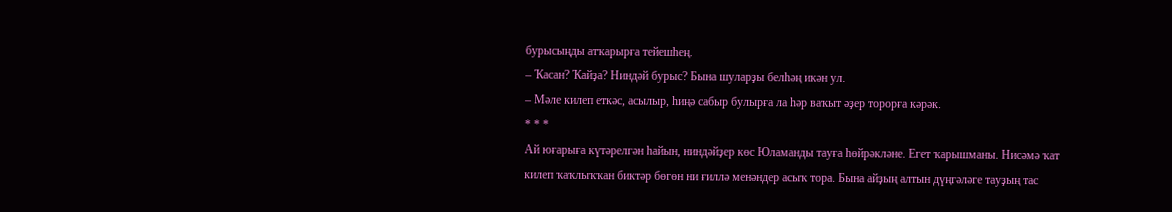бурысыңды атҡарырға тейешһең.
– Ҡасан? Ҡайҙа? Ниндәй бурыс? Бына шуларҙы белһәң икән ул.
– Мәле килеп еткәс, асылыр, һиңә сабыр булырға ла һәр ваҡыт әҙер торорға кәрәк.
* * *
Ай юғарыға күтәрелгән һайын, ниндәйҙер көс Юламанды тауға һөйрәкләне. Егет ҡарышманы. Нисәмә ҡат килеп ҡаҡлыҡҡан биктәр бөгөн ни ғиллә менәндер асыҡ тора. Бына айҙың алтын дүңгәләге тауҙың тас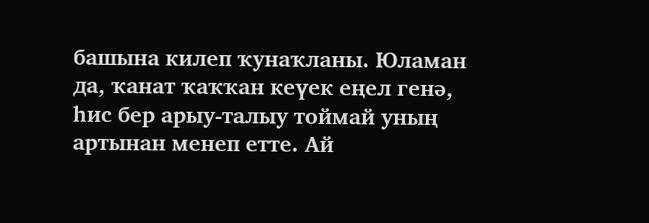башына килеп ҡунаҡланы. Юламан да, ҡанат ҡаҡҡан кеүек еңел генә, һис бер арыу-талыу тоймай уның артынан менеп етте. Ай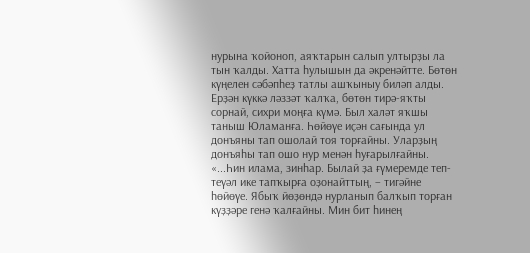нурына ҡойоноп, аяҡтарын салып ултырҙы ла тын ҡалды. Хатта һулышын да әкренәйтте. Бөтөн күңелен сәбәпһеҙ татлы ашҡыныу биләп алды. Ерҙән күккә ләззәт ҡалҡа, бөтөн тирә-яҡты сорнай, сихри моңға күмә. Был халәт яҡшы таныш Юламанға. Һөйөүе иҫән сағында ул донъяны тап ошолай тоя торғайны. Уларҙың донъяһы тап ошо нур менән һуғарылғайны.
«...Һин илама, зинһар. Былай ҙа ғүмеремде теп-теүәл ике тапҡырға оҙонайттың, – тигәйне һөйөүе. Ябыҡ йөҙөндә нурланып балҡып торған күҙҙәре генә ҡалғайны. Мин бит һинең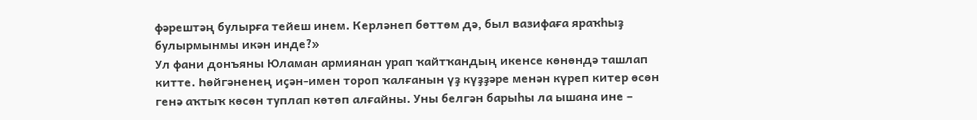фәрештәң булырға тейеш инем. Керләнеп бөттөм дә, был вазифаға яраҡһыҙ булырмынмы икән инде?»
Ул фани донъяны Юламан армиянан урап ҡайтҡандың икенсе көнөндә ташлап китте. Һөйгәненең иҫән-имен тороп ҡалғанын үҙ күҙҙәре менән күреп китер өсөн генә аҡтыҡ көсөн туплап көтөп алғайны. Уны белгән барыһы ла ышана ине –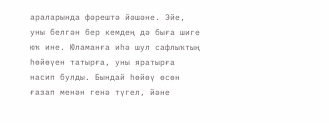араларында фәрештә йәшәне. Эйе, уны белгән бер кемдең дә быға шиге юҡ ине. Юламанға иһә шул сафлыҡтың һөйөүен татырға, уны яратырға насип булды. Бындай һөйөү өсөн ғазап менән генә түгел, йәне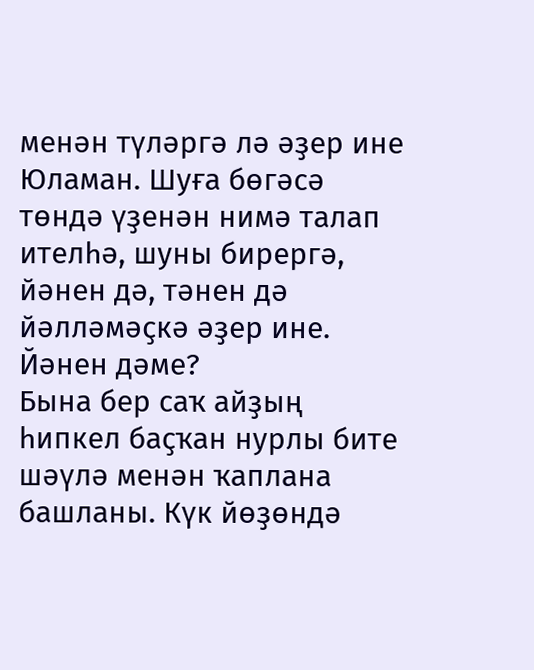менән түләргә лә әҙер ине Юламан. Шуға бөгәсә төндә үҙенән нимә талап ителһә, шуны бирергә, йәнен дә, тәнен дә йәлләмәҫкә әҙер ине. Йәнен дәме?
Бына бер саҡ айҙың һипкел баҫҡан нурлы бите шәүлә менән ҡаплана башланы. Күк йөҙөндә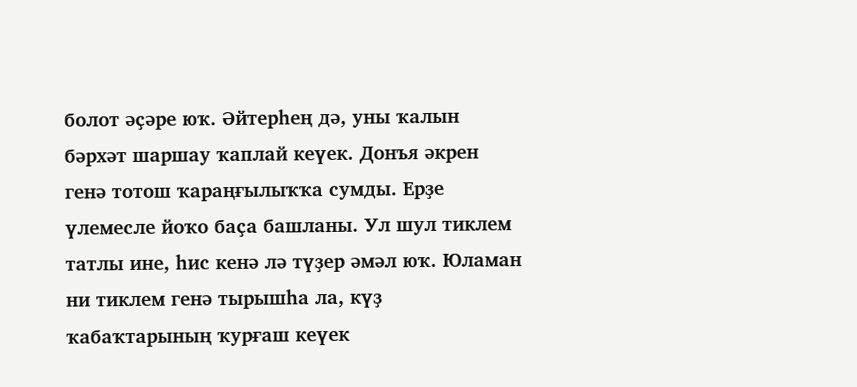болот әҫәре юҡ. Әйтерһең дә, уны ҡалын бәрхәт шаршау ҡаплай кеүек. Донъя әкрен генә тотош ҡараңғылыҡҡа сумды. Ерҙе үлемесле йоҡо баҫа башланы. Ул шул тиклем татлы ине, һис кенә лә түҙер әмәл юҡ. Юламан ни тиклем генә тырышһа ла, күҙ ҡабаҡтарының ҡурғаш кеүек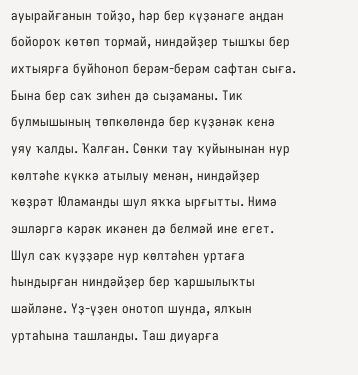ауырайғанын тойҙо, һәр бер күҙәнәге аңдан бойороҡ көтөп тормай, ниндәйҙер тышҡы бер ихтыярға буйһоноп берәм-берәм сафтан сыға.
Бына бер саҡ зиһен дә сыҙаманы. Тик булмышының төпкөлөндә бер күҙәнәк кенә уяу ҡалды. Ҡалған. Сөнки тау ҡуйынынан нур көлтәһе күккә атылыу менән, ниндәйҙер ҡөҙрәт Юламанды шул яҡҡа ырғытты. Нимә эшләргә кәрәк икәнен дә белмәй ине егет. Шул саҡ күҙҙәре нур көлтәһен уртаға һындырған ниндәйҙер бер ҡаршылыҡты шәйләне. Үҙ-үҙен онотоп шунда, ялҡын уртаһына ташланды. Таш диуарға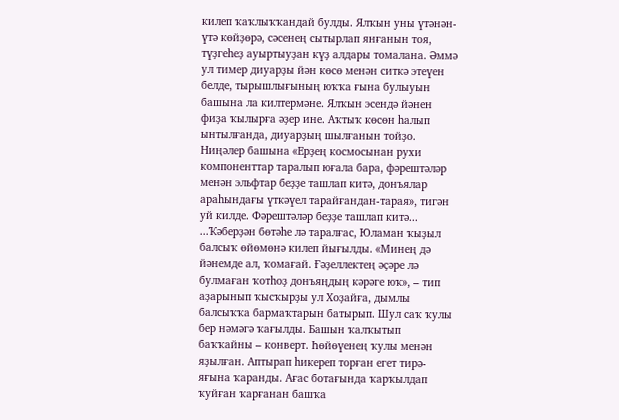килеп ҡаҡлыҡҡандай булды. Ялҡын уны үтәнән-үтә көйҙөрә, сәсенең сытырлап янғанын тоя, түҙгеһеҙ ауыртыуҙан күҙ алдары томалана. Әммә ул тимер диуарҙы йән көсө менән ситкә этеүен белде, тырышлығының юҡҡа ғына булыуын башына ла килтермәне. Ялҡын эсендә йәнен фиҙа ҡылырға әҙер ине. Аҡтыҡ көсөн һалып ынтылғанда, диуарҙың шылғанын тойҙо.
Ниңәлер башына «Ерҙең космосынан рухи компоненттар таралып юғала бара, фәрештәләр менән эльфтар беҙҙе ташлап китә, донъялар араһындағы үткәүел тарайғандан-тарая», тигән уй килде. Фәрештәләр беҙҙе ташлап китә...
...Ҡәберҙән бөтәһе лә таралғас, Юламан ҡыҙыл балсыҡ өйөмөнә килеп йығылды. «Минең дә йәнемде ал, ҡомағай. Ғәҙеллектең әҫәре лә булмаған ҡотһоҙ донъяңдың кәрәге юҡ», – тип аҙарынып ҡысҡырҙы ул Хоҙайға, дымлы балсыҡҡа бармаҡтарын батырып. Шул саҡ ҡулы бер нәмәгә ҡағылды. Башын ҡалҡытып баҡҡайны – конверт. Һөйөүенең ҡулы менән яҙылған. Аптырап һикереп торған егет тирә-яғына ҡаранды. Ағас ботағында ҡарҡылдап ҡуйған ҡарғанан башҡа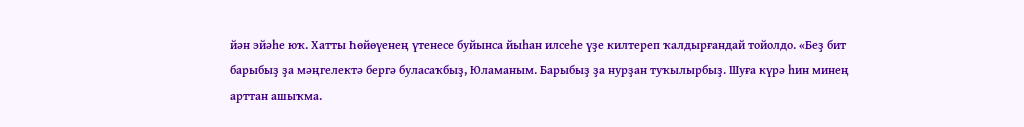йән эйәһе юҡ. Хатты Һөйөүенең үтенесе буйынса йыһан илсеһе үҙе килтереп ҡалдырғандай тойолдо. «Беҙ бит барыбыҙ ҙа мәңгелектә бергә буласаҡбыҙ, Юламаным. Барыбыҙ ҙа нурҙан туҡылырбыҙ. Шуға күрә һин минең арттан ашыҡма.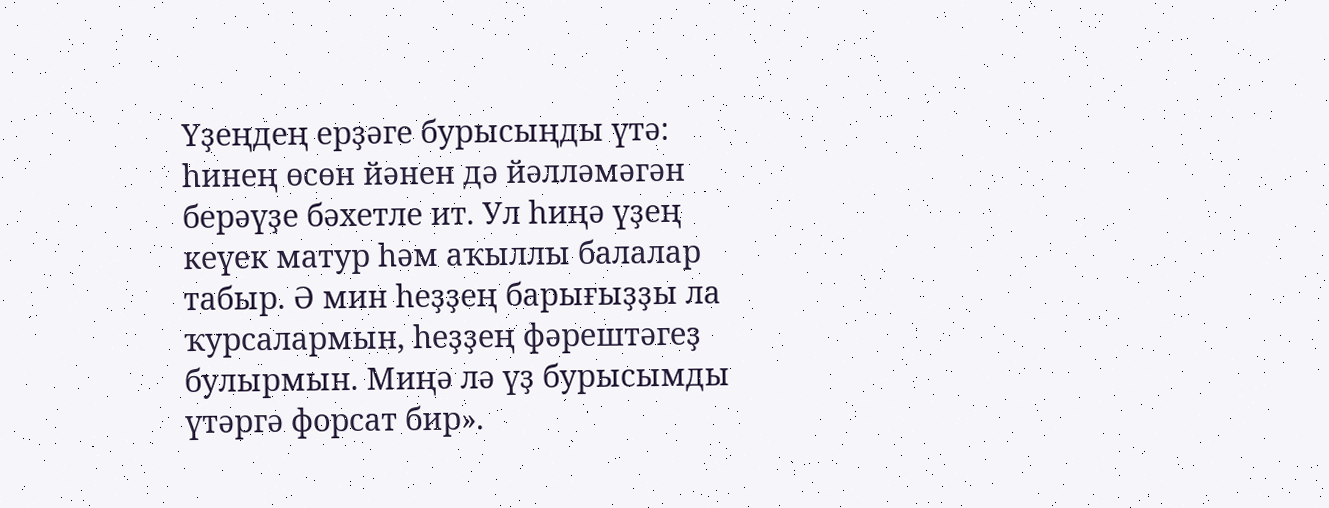Үҙеңдең ерҙәге бурысыңды үтә: һинең өсөн йәнен дә йәлләмәгән берәүҙе бәхетле ит. Ул һиңә үҙең кеүек матур һәм аҡыллы балалар табыр. Ә мин һеҙҙең барығыҙҙы ла ҡурсалармын, һеҙҙең фәрештәгеҙ булырмын. Миңә лә үҙ бурысымды үтәргә форсат бир».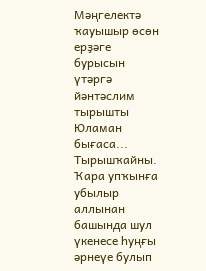Мәңгелектә ҡауышыр өсөн ерҙәге бурысын үтәргә йәнтәслим тырышты Юламан бығаса... Тырышҡайны. Ҡара упҡынға убылыр аллынан башында шул үкенесе һуңғы әрнеүе булып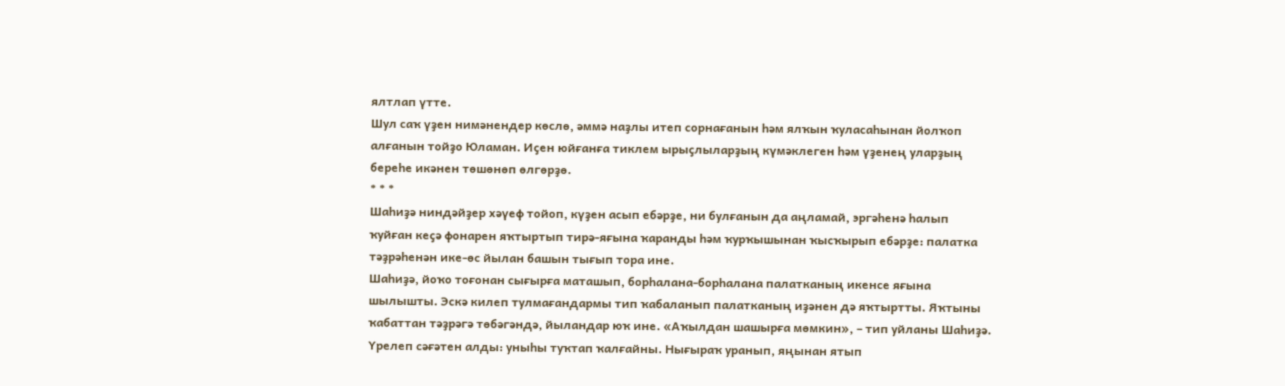ялтлап үтте.
Шул саҡ үҙен нимәнендер көслө, әммә наҙлы итеп сорнағанын һәм ялҡын ҡуласаһынан йолҡоп алғанын тойҙо Юламан. Иҫен юйғанға тиклем ырыҫлыларҙың күмәклеген һәм үҙенең уларҙың береһе икәнен төшөнөп өлгөрҙө.
* * *
Шаһиҙә ниндәйҙер хәүеф тойоп, күҙен асып ебәрҙе, ни булғанын да аңламай, эргәһенә һалып ҡуйған кеҫә фонарен яҡтыртып тирә-яғына ҡаранды һәм ҡурҡышынан ҡысҡырып ебәрҙе: палатка тәҙрәһенән ике-өс йылан башын тығып тора ине.
Шаһиҙә, йоҡо тоғонан сығырға маташып, борһалана-борһалана палатканың икенсе яғына шылышты. Эскә килеп тулмағандармы тип ҡабаланып палатканың иҙәнен дә яҡтыртты. Яҡтыны ҡабаттан тәҙрәгә төбәгәндә, йыландар юҡ ине. «Аҡылдан шашырға мөмкин», – тип уйланы Шаһиҙә. Үрелеп сәғәтен алды: уныһы туҡтап ҡалғайны. Нығыраҡ уранып, яңынан ятып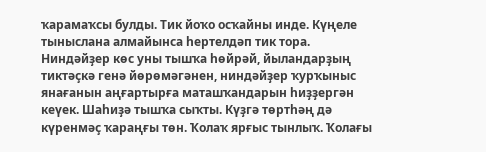ҡарамаҡсы булды. Тик йоҡо осҡайны инде. Күңеле тыныслана алмайынса һертелдәп тик тора. Ниндәйҙер көс уны тышҡа һөйрәй, йыландарҙың тиктәҫкә генә йөрөмәгәнен, ниндәйҙер ҡурҡыныс янағанын аңғартырға маташҡандарын һиҙҙергән кеүек. Шаһиҙә тышҡа сыҡты. Күҙгә төртһәң дә күренмәҫ ҡараңғы төн. Ҡолаҡ ярғыс тынлыҡ. Ҡолағы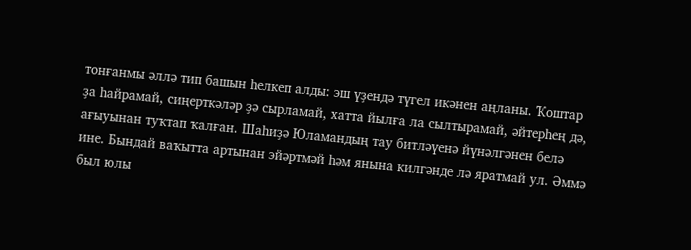тонғанмы әллә тип башын һелкеп алды: эш үҙендә түгел икәнен аңланы. Ҡоштар ҙа һайрамай, сиңерткәләр ҙә сырламай, хатта йылға ла сылтырамай, әйтерһең дә, ағыуынан туҡтап ҡалған. Шаһиҙә Юламандың тау битләүенә йүнәлгәнен белә ине. Бындай ваҡытта артынан эйәртмәй һәм янына килгәнде лә яратмай ул. Әммә был юлы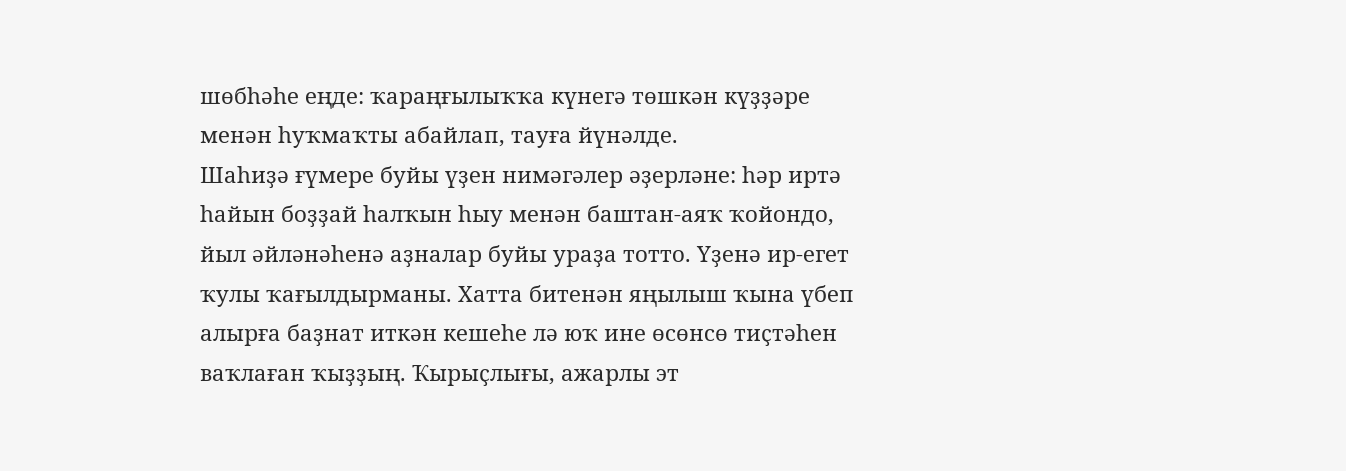шөбһәһе еңде: ҡараңғылыҡҡа күнегә төшкән күҙҙәре менән һуҡмаҡты абайлап, тауға йүнәлде.
Шаһиҙә ғүмере буйы үҙен нимәгәлер әҙерләне: һәр иртә һайын боҙҙай һалҡын һыу менән баштан-аяҡ ҡойондо, йыл әйләнәһенә аҙналар буйы ураҙа тотто. Үҙенә ир-егет ҡулы ҡағылдырманы. Хатта битенән яңылыш ҡына үбеп алырға баҙнат иткән кешеһе лә юҡ ине өсөнсө тиҫтәһен ваҡлаған ҡыҙҙың. Ҡырыҫлығы, ажарлы эт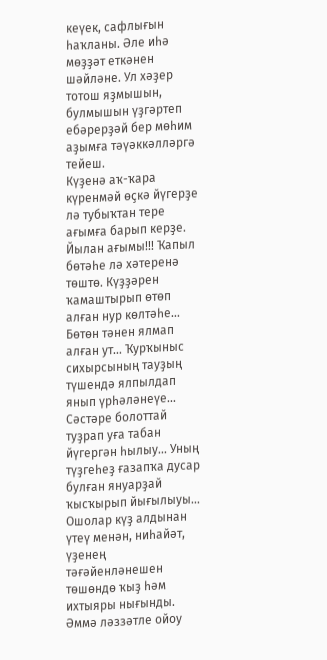кеүек, сафлығын һаҡланы. Әле иһә мөҙҙәт еткәнен шәйләне. Ул хәҙер тотош яҙмышын, булмышын үҙгәртеп ебәрерҙәй бер мөһим аҙымға тәүәккәлләргә тейеш.
Күҙенә аҡ-ҡара күренмәй өҫкә йүгерҙе лә тубыҡтан тере ағымға барып керҙе. Йылан ағымы!!! Ҡапыл бөтәһе лә хәтеренә төштө. Күҙҙәрен ҡамаштырып өтөп алған нур көлтәһе... Бөтөн тәнен ялмап алған ут... Ҡурҡыныс сихырсының тауҙың түшендә ялпылдап янып үрһәләнеүе... Сәстәре болоттай туҙрап уға табан йүгергән һылыу... Уның түҙгеһеҙ ғазапҡа дусар булған януарҙай ҡысҡырып йығылыуы...
Ошолар күҙ алдынан үтеү менән, ниһайәт, үҙенең тәғәйенләнешен төшөндө ҡыҙ һәм ихтыяры нығынды. Әммә ләззәтле ойоу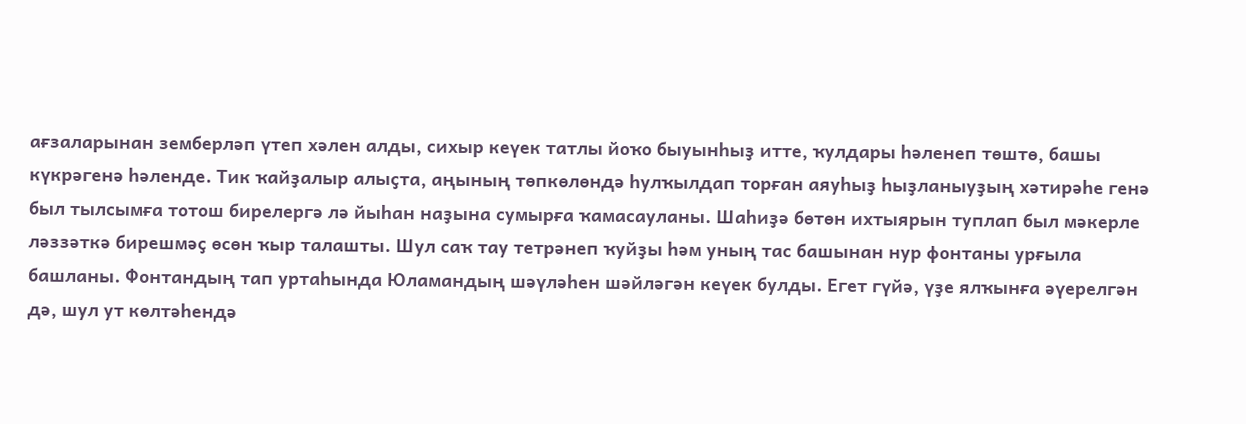ағзаларынан земберләп үтеп хәлен алды, сихыр кеүек татлы йоҡо быуынһыҙ итте, ҡулдары һәленеп төштө, башы күкрәгенә һәленде. Тик ҡайҙалыр алыҫта, аңының төпкөлөндә һулҡылдап торған аяуһыҙ һыҙланыуҙың хәтирәһе генә был тылсымға тотош бирелергә лә йыһан наҙына сумырға ҡамасауланы. Шаһиҙә бөтөн ихтыярын туплап был мәкерле ләззәткә бирешмәҫ өсөн ҡыр талашты. Шул саҡ тау тетрәнеп ҡуйҙы һәм уның тас башынан нур фонтаны урғыла башланы. Фонтандың тап уртаһында Юламандың шәүләһен шәйләгән кеүек булды. Егет гүйә, үҙе ялҡынға әүерелгән дә, шул ут көлтәһендә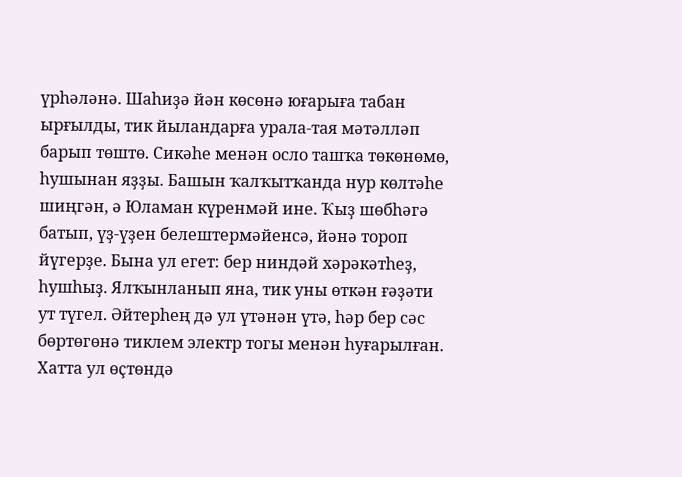үрһәләнә. Шаһиҙә йән көсөнә юғарыға табан ырғылды, тик йыландарға урала-тая мәтәлләп барып төштө. Сикәһе менән осло ташҡа төкөнөмө, һушынан яҙҙы. Башын ҡалҡытҡанда нур көлтәһе шиңгән, ә Юламан күренмәй ине. Ҡыҙ шөбһәгә батып, үҙ-үҙен белештермәйенсә, йәнә тороп йүгерҙе. Бына ул егет: бер ниндәй хәрәкәтһеҙ, һушһыҙ. Ялҡынланып яна, тик уны өткән ғәҙәти ут түгел. Әйтерһең дә ул үтәнән үтә, һәр бер сәс бөртөгөнә тиклем электр тогы менән һуғарылған. Хатта ул өҫтөндә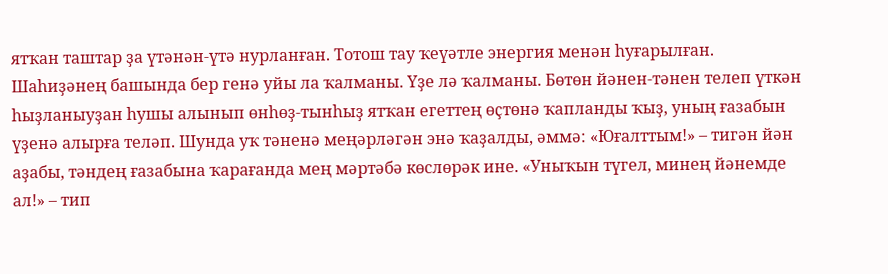ятҡан таштар ҙа үтәнән-үтә нурланған. Тотош тау ҡеүәтле энергия менән һуғарылған.
Шаһиҙәнең башында бер генә уйы ла ҡалманы. Үҙе лә ҡалманы. Бөтөн йәнен-тәнен телеп үткән һыҙланыуҙан һушы алынып өнһөҙ-тынһыҙ ятҡан егеттең өҫтөнә ҡапланды ҡыҙ, уның ғазабын үҙенә алырға теләп. Шунда уҡ тәненә меңәрләгән энә ҡаҙалды, әммә: «Юғалттым!» – тигән йән аҙабы, тәндең ғазабына ҡарағанда мең мәртәбә көслөрәк ине. «Уныҡын түгел, минең йәнемде ал!» – тип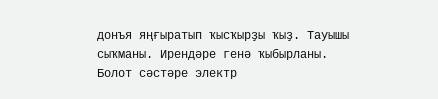донъя яңғыратып ҡысҡырҙы ҡыҙ. Тауышы сыҡманы. Ирендәре генә ҡыбырланы. Болот сәстәре электр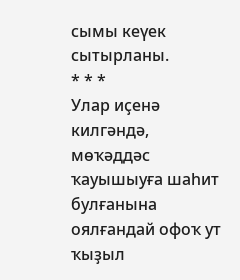сымы кеүек сытырланы.
* * *
Улар иҫенә килгәндә, мөҡәддәс ҡауышыуға шаһит булғанына оялғандай офоҡ ут ҡыҙыл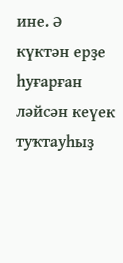ине. Ә күктән ерҙе һуғарған ләйсән кеүек туҡтауһыҙ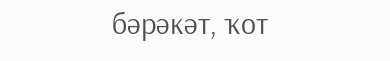бәрәкәт, ҡот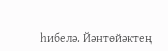һибелә. Йәнтөйәктең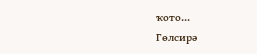ҡото...
Гөлсирә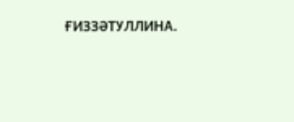ҒИЗЗӘТУЛЛИНА.